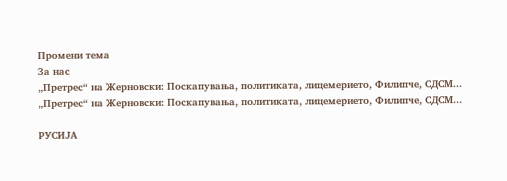Промени тема
За нас
„Претрес“ на Жерновски: Поскапувања, политиката, лицемерието, Филипче, СДСМ...
„Претрес“ на Жерновски: Поскапувања, политиката, лицемерието, Филипче, СДСМ...

РУСИЈА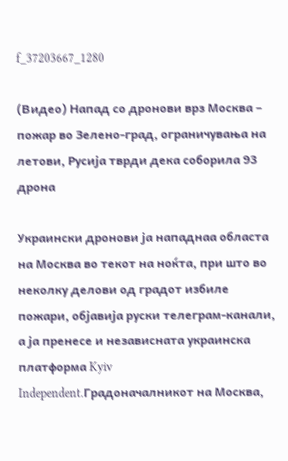f_37203667_1280

(Видео) Напад со дронови врз Москва – пожар во Зелено-град, ограничувања на летови, Русија тврди дека соборила 93 дрона

Украински дронови ја нападнаа областа на Москва во текот на ноќта, при што во неколку делови од градот избиле пожари, објавија руски телеграм-канали, а ја пренесе и независната украинска платформа Kyiv Independent.Градоначалникот на Москва,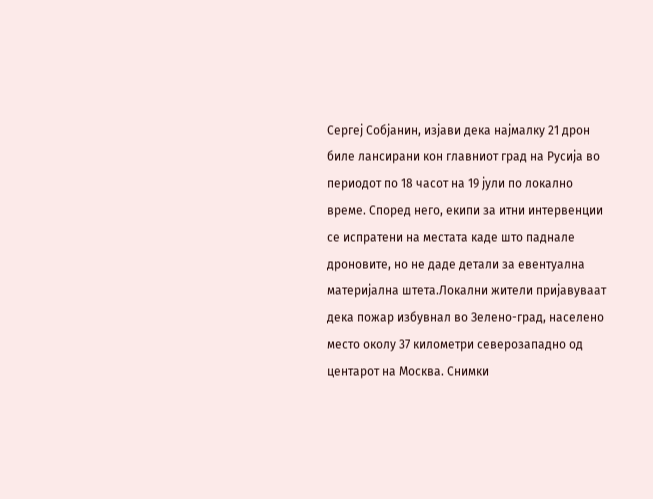Сергеј Собјанин, изјави дека најмалку 21 дрон биле лансирани кон главниот град на Русија во периодот по 18 часот на 19 јули по локално време. Според него, екипи за итни интервенции се испратени на местата каде што паднале дроновите, но не даде детали за евентуална материјална штета.Локални жители пријавуваат дека пожар избувнал во Зелено-град, населено место околу 37 километри северозападно од центарот на Москва. Снимки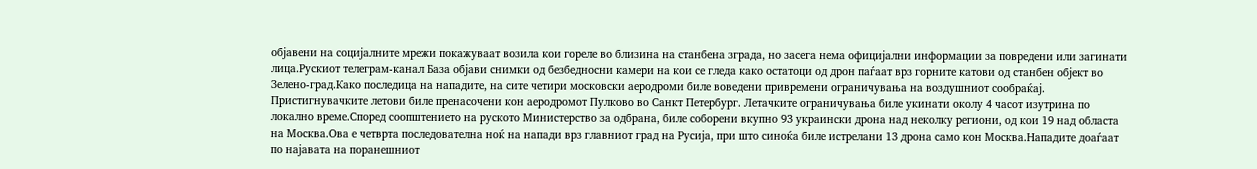објавени на социјалните мрежи покажуваат возила кои гореле во близина на станбена зграда, но засега нема официјални информации за повредени или загинати лица.Рускиот телеграм-канал База објави снимки од безбедносни камери на кои се гледа како остатоци од дрон паѓаат врз горните катови од станбен објект во Зелено-град.Како последица на нападите, на сите четири московски аеродроми биле воведени привремени ограничувања на воздушниот сообраќај. Пристигнувачките летови биле пренасочени кон аеродромот Пулково во Санкт Петербург. Летачките ограничувања биле укинати околу 4 часот изутрина по локално време.Според соопштението на руското Министерство за одбрана, биле соборени вкупно 93 украински дрона над неколку региони, од кои 19 над областа на Москва.Ова е четврта последователна ноќ на напади врз главниот град на Русија, при што синоќа биле истрелани 13 дрона само кон Москва.Нападите доаѓаат по најавата на поранешниот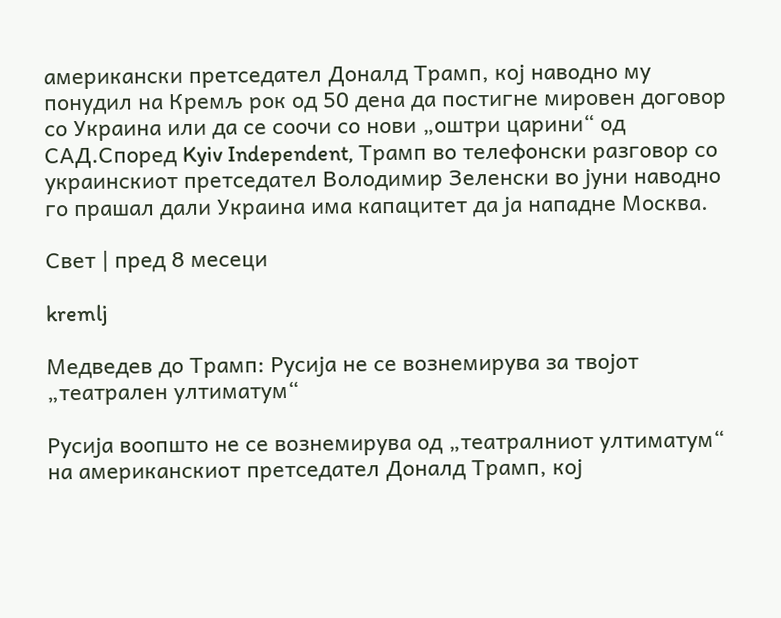американски претседател Доналд Трамп, кој наводно му понудил на Кремљ рок од 50 дена да постигне мировен договор со Украина или да се соочи со нови „оштри царини“ од САД.Според Kyiv Independent, Трамп во телефонски разговор со украинскиот претседател Володимир Зеленски во јуни наводно го прашал дали Украина има капацитет да ја нападне Москва.

Свет | пред 8 месеци

kremlj

Мeдведев до Трамп: Русија не се вознемирува за твојот „театрален ултиматум“

Русија воопшто не се вознемирува од „театралниот ултиматум“ на американскиот претседател Доналд Трамп, кој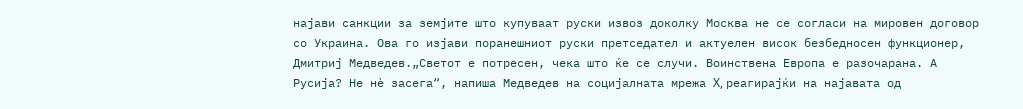најави санкции за земјите што купуваат руски извоз доколку Москва не се согласи на мировен договор со Украина. Ова го изјави поранешниот руски претседател и актуелен висок безбедносен функционер, Дмитриј Медведев.„Светот е потресен, чека што ќе се случи. Воинствена Европа е разочарана. А Русија? Не нè засега“, напиша Медведев на социјалната мрежа X, реагирајќи на најавата од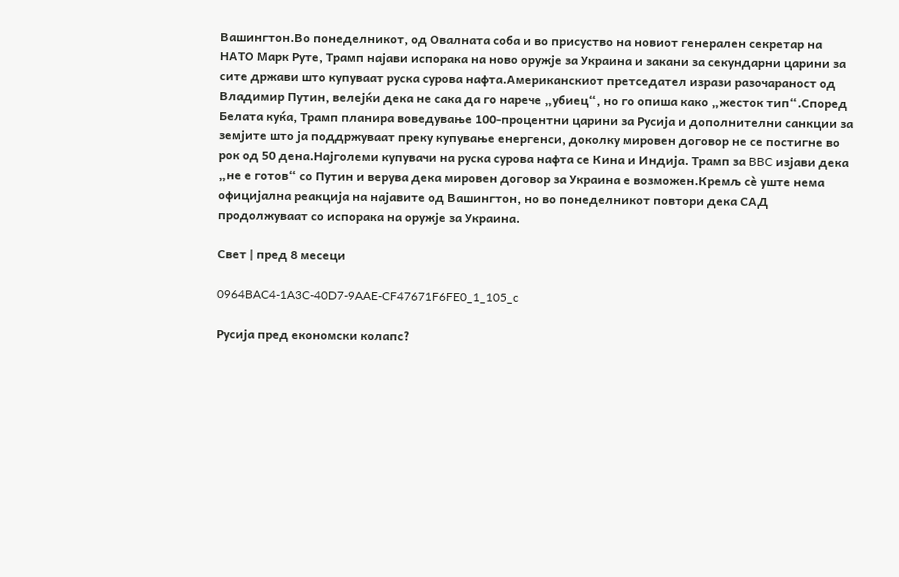Вашингтон.Во понеделникот, од Овалната соба и во присуство на новиот генерален секретар на НАТО Марк Руте, Трамп најави испорака на ново оружје за Украина и закани за секундарни царини за сите држави што купуваат руска сурова нафта.Американскиот претседател изрази разочараност од Владимир Путин, велејќи дека не сака да го нарече „убиец“, но го опиша како „жесток тип“.Според Белата куќа, Трамп планира воведување 100-процентни царини за Русија и дополнителни санкции за земјите што ја поддржуваат преку купување енергенси, доколку мировен договор не се постигне во рок од 50 дена.Најголеми купувачи на руска сурова нафта се Кина и Индија. Трамп за BBC изјави дека „не е готов“ со Путин и верува дека мировен договор за Украина е возможен.Кремљ сè уште нема официјална реакција на најавите од Вашингтон, но во понеделникот повтори дека САД продолжуваат со испорака на оружје за Украина.

Свет | пред 8 месеци

0964BAC4-1A3C-40D7-9AAE-CF47671F6FE0_1_105_c

Русија пред економски колапс?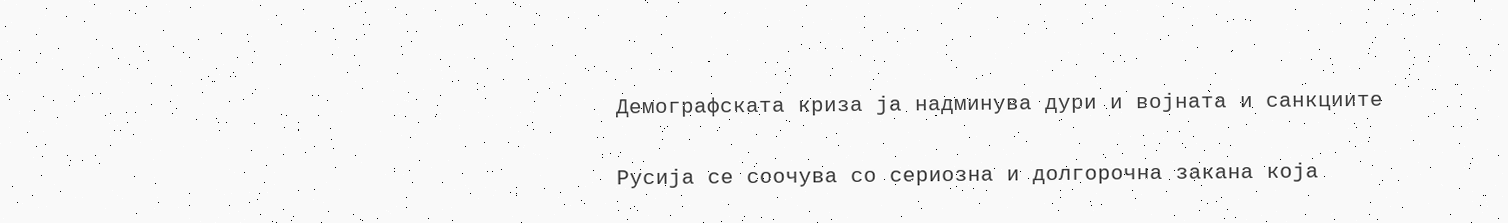Демографската криза ја надминува дури и војната и санкциите

Русија се соочува со сериозна и долгорочна закана која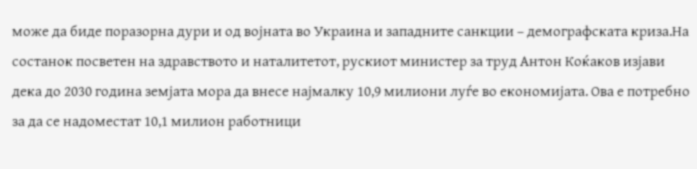може да биде поразорна дури и од војната во Украина и западните санкции – демографската криза.На состанок посветен на здравството и наталитетот, рускиот министер за труд Антон Коќаков изјави дека до 2030 година земјата мора да внесе најмалку 10,9 милиони луѓе во економијата. Ова е потребно за да се надоместат 10,1 милион работници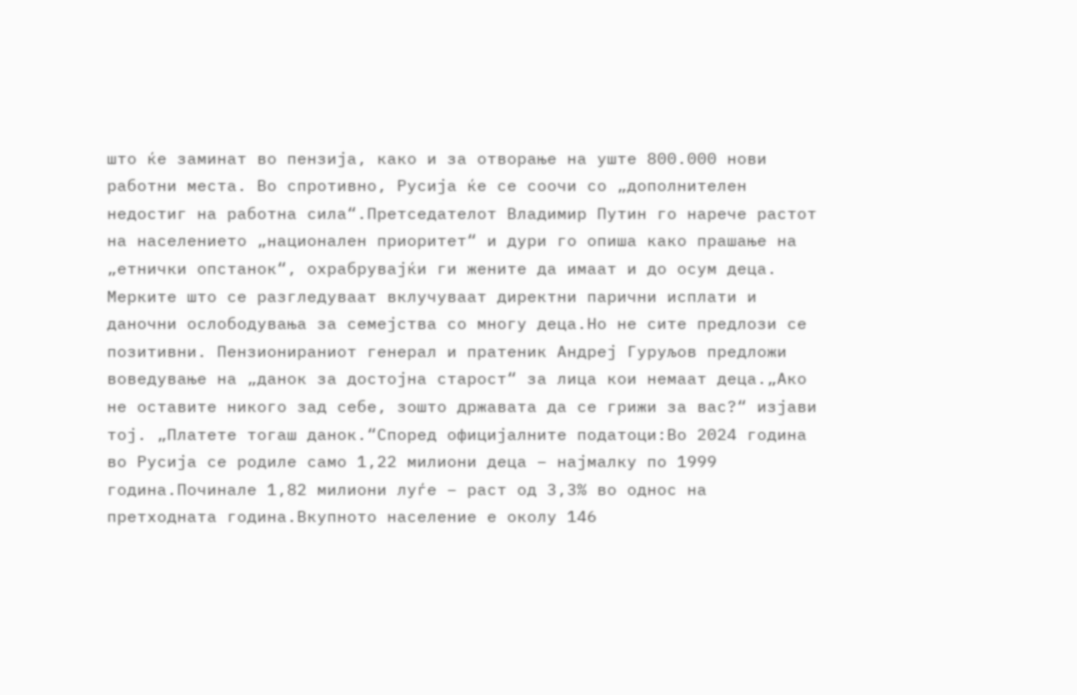што ќе заминат во пензија, како и за отворање на уште 800.000 нови работни места. Во спротивно, Русија ќе се соочи со „дополнителен недостиг на работна сила“.Претседателот Владимир Путин го нарече растот на населението „национален приоритет“ и дури го опиша како прашање на „етнички опстанок“, охрабрувајќи ги жените да имаат и до осум деца. Мерките што се разгледуваат вклучуваат директни парични исплати и даночни ослободувања за семејства со многу деца.Но не сите предлози се позитивни. Пензионираниот генерал и пратеник Андреј Гуруљов предложи воведување на „данок за достојна старост“ за лица кои немаат деца.„Ако не оставите никого зад себе, зошто државата да се грижи за вас?“ изјави тој. „Платете тогаш данок.“Според официјалните податоци:Во 2024 година во Русија се родиле само 1,22 милиони деца – најмалку по 1999 година.Починале 1,82 милиони луѓе – раст од 3,3% во однос на претходната година.Вкупното население е околу 146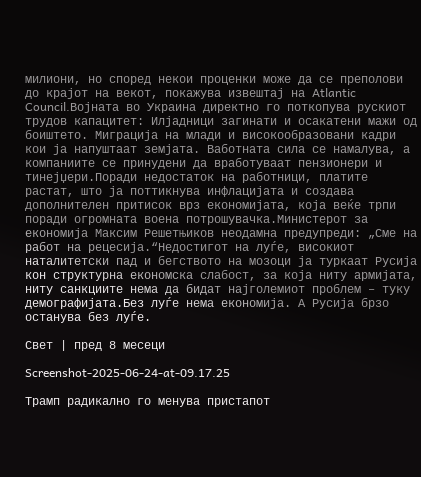милиони, но според некои проценки може да се преполови до крајот на векот, покажува извештај на Atlantic Council.Војната во Украина директно го поткопува рускиот трудов капацитет: Илјадници загинати и осакатени мажи од боиштето. Миграција на млади и високообразовани кадри кои ја напуштаат земјата. Ваботната сила се намалува, а компаниите се принудени да вработуваат пензионери и тинејџери.Поради недостаток на работници, платите растат, што ја поттикнува инфлацијата и создава дополнителен притисок врз економијата, која веќе трпи поради огромната воена потрошувачка.Министерот за економија Максим Решетњиков неодамна предупреди: „Сме на работ на рецесија.“Недостигот на луѓе, високиот наталитетски пад и бегството на мозоци ја туркаат Русија кон структурна економска слабост, за која ниту армијата, ниту санкциите нема да бидат најголемиот проблем – туку демографијата.Без луѓе нема економија. А Русија брзо останува без луѓе.

Свет | пред 8 месеци

Screenshot-2025-06-24-at-09.17.25

Трамп радикално го менува пристапот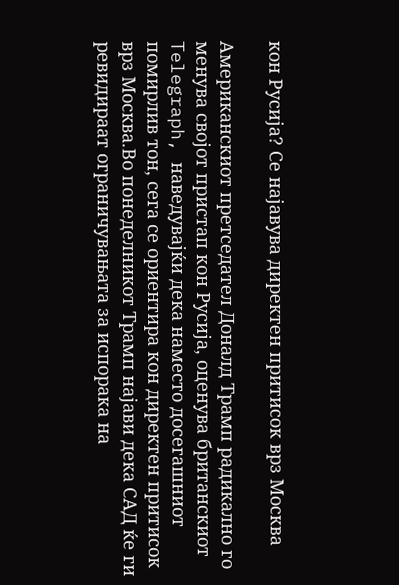кон Русија? Се најавува директен притисок врз Москва

Американскиот претседател Доналд Трамп радикално го менува својот пристап кон Русија, оценува британскиот Telegraph, наведувајќи дека наместо досегашниот помирлив тон, сега се ориентира кон директен притисок врз Москва.Во понеделникот Трамп најави дека САД ќе ги ревидираат ограничувањата за испорака на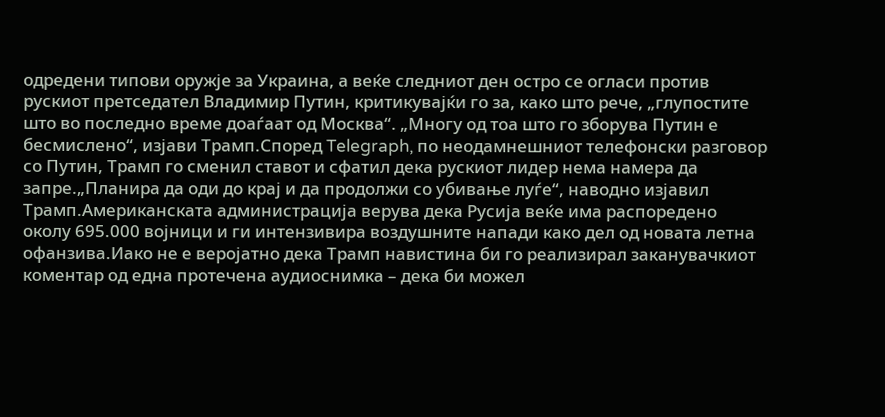одредени типови оружје за Украина, а веќе следниот ден остро се огласи против рускиот претседател Владимир Путин, критикувајќи го за, како што рече, „глупостите што во последно време доаѓаат од Москва“. „Многу од тоа што го зборува Путин е бесмислено“, изјави Трамп.Според Telegraph, по неодамнешниот телефонски разговор со Путин, Трамп го сменил ставот и сфатил дека рускиот лидер нема намера да запре.„Планира да оди до крај и да продолжи со убивање луѓе“, наводно изјавил Трамп.Американската администрација верува дека Русија веќе има распоредено околу 695.000 војници и ги интензивира воздушните напади како дел од новата летна офанзива.Иако не е веројатно дека Трамп навистина би го реализирал заканувачкиот коментар од една протечена аудиоснимка – дека би можел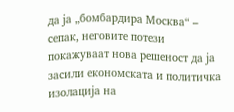да ја „бомбардира Москва“ – сепак, неговите потези покажуваат нова решеност да ја засили економската и политичка изолација на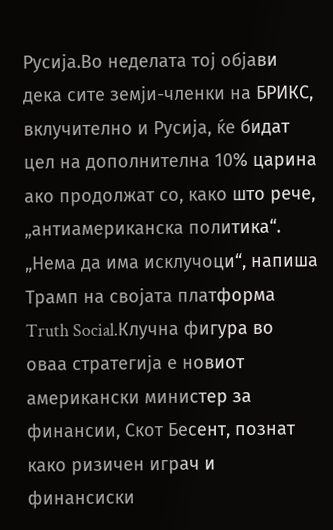Русија.Во неделата тој објави дека сите земји-членки на БРИКС, вклучително и Русија, ќе бидат цел на дополнителна 10% царина ако продолжат со, како што рече, „антиамериканска политика“. „Нема да има исклучоци“, напиша Трамп на својата платформа Truth Social.Клучна фигура во оваа стратегија е новиот американски министер за финансии, Скот Бесент, познат како ризичен играч и финансиски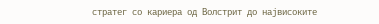стратег со кариера од Волстрит до највисоките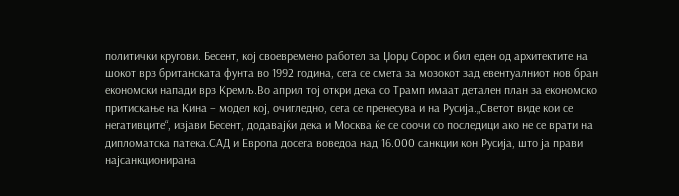политички кругови. Бесент, кој своевремено работел за Џорџ Сорос и бил еден од архитектите на шокот врз британската фунта во 1992 година, сега се смета за мозокот зад евентуалниот нов бран економски напади врз Кремљ.Во април тој откри дека со Трамп имаат детален план за економско притискање на Кина – модел кој, очигледно, сега се пренесува и на Русија.„Светот виде кои се негативците“, изјави Бесент, додавајќи дека и Москва ќе се соочи со последици ако не се врати на дипломатска патека.САД и Европа досега воведоа над 16.000 санкции кон Русија, што ја прави најсанкционирана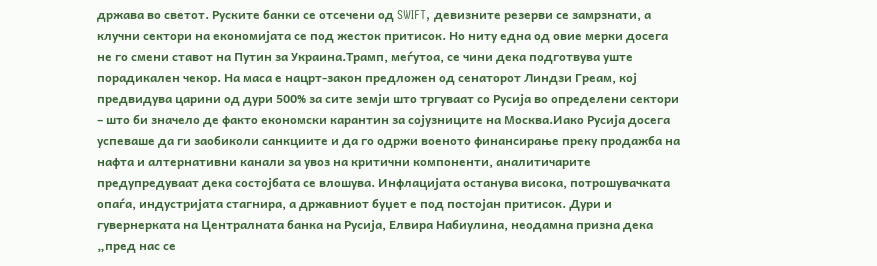држава во светот. Руските банки се отсечени од SWIFT, девизните резерви се замрзнати, а клучни сектори на економијата се под жесток притисок. Но ниту една од овие мерки досега не го смени ставот на Путин за Украина.Трамп, меѓутоа, се чини дека подготвува уште порадикален чекор. На маса е нацрт-закон предложен од сенаторот Линдзи Греам, кој предвидува царини од дури 500% за сите земји што тргуваат со Русија во определени сектори – што би значело де факто економски карантин за сојузниците на Москва.Иако Русија досега успеваше да ги заобиколи санкциите и да го одржи военото финансирање преку продажба на нафта и алтернативни канали за увоз на критични компоненти, аналитичарите предупредуваат дека состојбата се влошува. Инфлацијата останува висока, потрошувачката опаѓа, индустријата стагнира, а државниот буџет е под постојан притисок. Дури и гувернерката на Централната банка на Русија, Елвира Набиулина, неодамна призна дека „пред нас се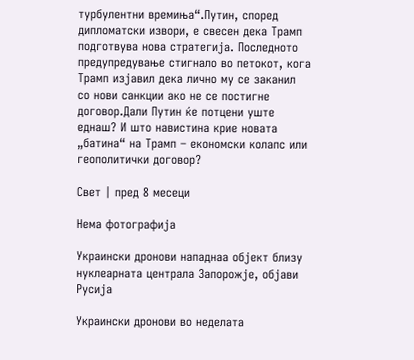турбулентни времиња“.Путин, според дипломатски извори, е свесен дека Трамп подготвува нова стратегија. Последното предупредување стигнало во петокот, кога Трамп изјавил дека лично му се заканил со нови санкции ако не се постигне договор.Дали Путин ќе потцени уште еднаш? И што навистина крие новата „батина“ на Трамп – економски колапс или геополитички договор?

Свет | пред 8 месеци

Нема фотографија

Украински дронови нападнаа објект близу нуклеарната централа Запорожје, објави Русија

Украински дронови во неделата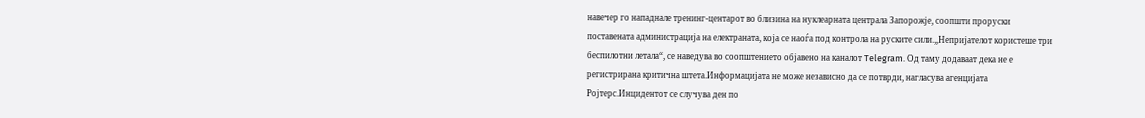навечер го нападнале тренинг-центарот во близина на нуклеарната централа Запорожје, соопшти проруски поставената администрација на електраната, која се наоѓа под контрола на руските сили.„Непријателот користеше три беспилотни летала“, се наведува во соопштението објавено на каналот Telegram. Од таму додаваат дека не е регистрирана критична штета.Информацијата не може независно да се потврди, нагласува агенцијата Ројтерс.Инцидентот се случува ден по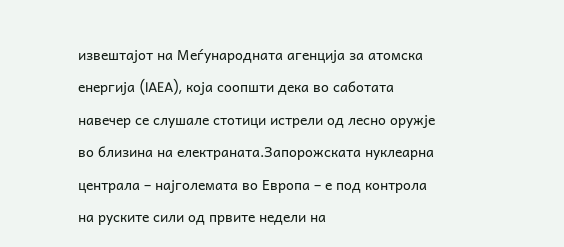извештајот на Меѓународната агенција за атомска енергија (IAEA), која соопшти дека во саботата навечер се слушале стотици истрели од лесно оружје во близина на електраната.Запорожската нуклеарна централа – најголемата во Европа – е под контрола на руските сили од првите недели на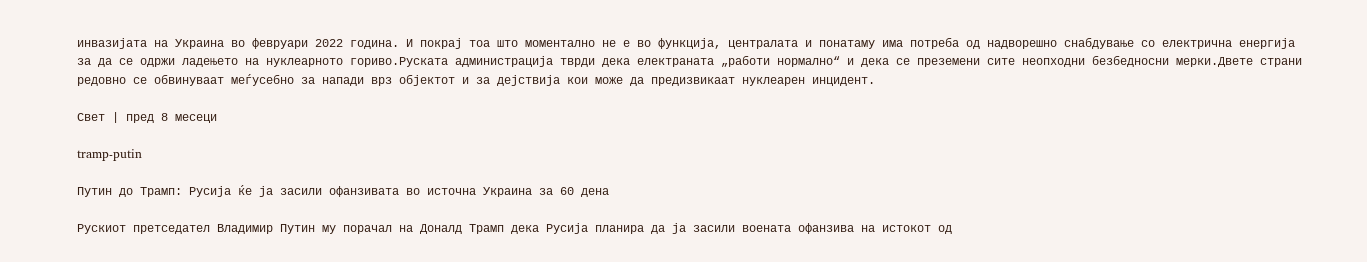инвазијата на Украина во февруари 2022 година. И покрај тоа што моментално не е во функција, централата и понатаму има потреба од надворешно снабдување со електрична енергија за да се одржи ладењето на нуклеарното гориво.Руската администрација тврди дека електраната „работи нормално“ и дека се преземени сите неопходни безбедносни мерки.Двете страни редовно се обвинуваат меѓусебно за напади врз објектот и за дејствија кои може да предизвикаат нуклеарен инцидент.

Свет | пред 8 месеци

tramp-putin

Путин до Трамп: Русија ќе ја засили офанзивата во источна Украина за 60 дена

Рускиот претседател Владимир Путин му порачал на Доналд Трамп дека Русија планира да ја засили воената офанзива на истокот од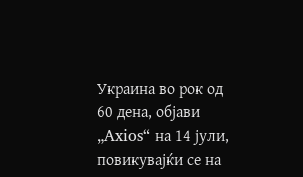Украина во рок од 60 дена, објави „Axios“ на 14 јули, повикувајќи се на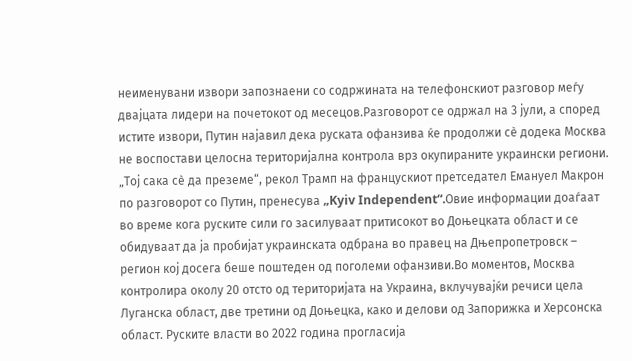неименувани извори запознаени со содржината на телефонскиот разговор меѓу двајцата лидери на почетокот од месецов.Разговорот се одржал на 3 јули, а според истите извори, Путин најавил дека руската офанзива ќе продолжи сè додека Москва не воспостави целосна територијална контрола врз окупираните украински региони. „Тој сака сè да преземе“, рекол Трамп на францускиот претседател Емануел Макрон по разговорот со Путин, пренесува „Kyiv Independent“.Овие информации доаѓаат во време кога руските сили го засилуваат притисокот во Доњецката област и се обидуваат да ја пробијат украинската одбрана во правец на Дњепропетровск – регион кој досега беше поштеден од поголеми офанзиви.Во моментов, Москва контролира околу 20 отсто од територијата на Украина, вклучувајќи речиси цела Луганска област, две третини од Доњецка, како и делови од Запорижка и Херсонска област. Руските власти во 2022 година прогласија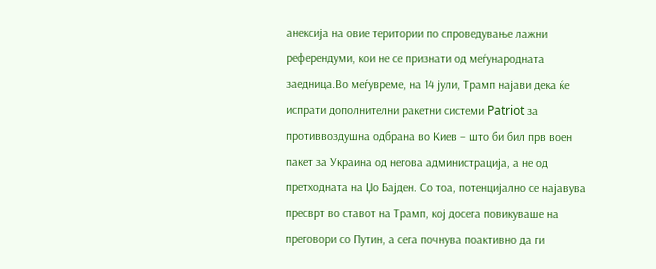анексија на овие територии по спроведување лажни референдуми, кои не се признати од меѓународната заедница.Во меѓувреме, на 14 јули, Трамп најави дека ќе испрати дополнителни ракетни системи Patriot за противвоздушна одбрана во Киев – што би бил прв воен пакет за Украина од негова администрација, а не од претходната на Џо Бајден. Со тоа, потенцијално се најавува пресврт во ставот на Трамп, кој досега повикуваше на преговори со Путин, а сега почнува поактивно да ги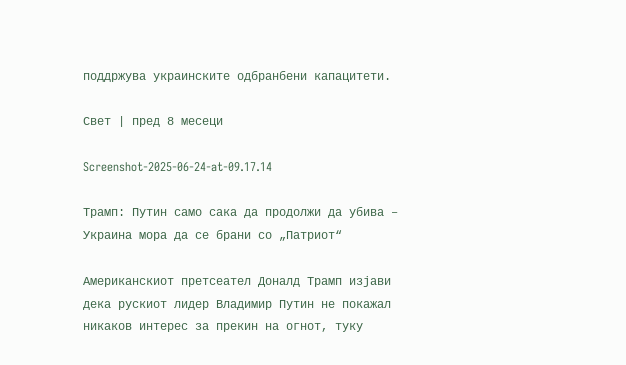поддржува украинските одбранбени капацитети.

Свет | пред 8 месеци

Screenshot-2025-06-24-at-09.17.14

Трамп: Путин само сака да продолжи да убива – Украина мора да се брани со „Патриот“

Американскиот претсеател Доналд Трамп изјави дека рускиот лидер Владимир Путин не покажал никаков интерес за прекин на огнот, туку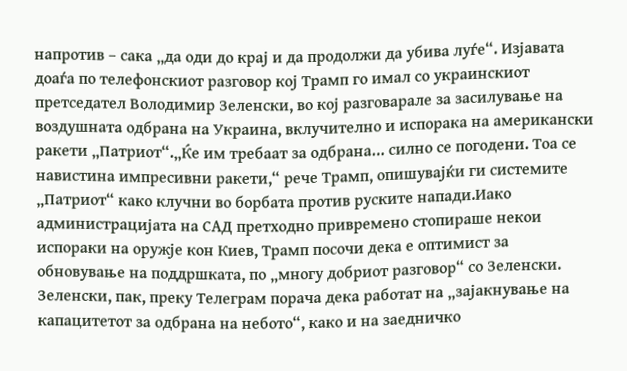напротив – сака „да оди до крај и да продолжи да убива луѓе“. Изјавата доаѓа по телефонскиот разговор кој Трамп го имал со украинскиот претседател Володимир Зеленски, во кој разговарале за засилување на воздушната одбрана на Украина, вклучително и испорака на американски ракети „Патриот“.„Ќе им требаат за одбрана… силно се погодени. Тоа се навистина импресивни ракети,“ рече Трамп, опишувајќи ги системите „Патриот“ како клучни во борбата против руските напади.Иако администрацијата на САД претходно привремено стопираше некои испораки на оружје кон Киев, Трамп посочи дека е оптимист за обновување на поддршката, по „многу добриот разговор“ со Зеленски. Зеленски, пак, преку Телеграм порача дека работат на „зајакнување на капацитетот за одбрана на небото“, како и на заедничко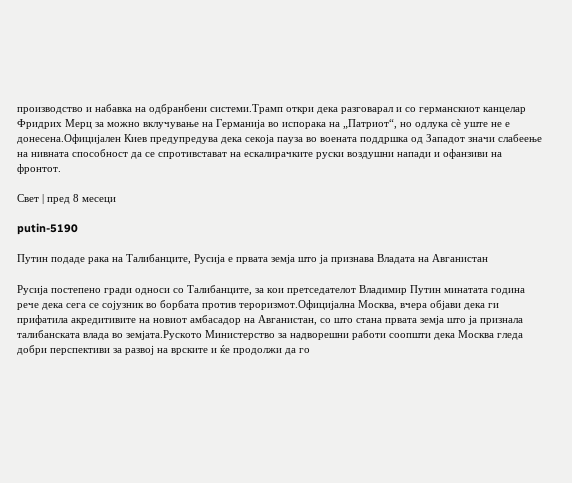производство и набавка на одбранбени системи.Трамп откри дека разговарал и со германскиот канцелар Фридрих Мерц за можно вклучување на Германија во испорака на „Патриот“, но одлука сè уште не е донесена.Официјален Киев предупредува дека секоја пауза во воената поддршка од Западот значи слабеење на нивната способност да се спротивстават на ескалирачките руски воздушни напади и офанзиви на фронтот.

Свет | пред 8 месеци

putin-5190

Путин подаде рака на Талибанците, Русија е првата земја што ја признава Владата на Авганистан

Русија постепено гради односи со Талибанците, за кои претседателот Владимир Путин минатата година рече дека сега се сојузник во борбата против тероризмот.Официјална Москва, вчера објави дека ги прифатила акредитивите на новиот амбасадор на Авганистан, со што стана првата земја што ја признала талибанската влада во земјата.Руското Министерство за надворешни работи соопшти дека Москва гледа добри перспективи за развој на врските и ќе продолжи да го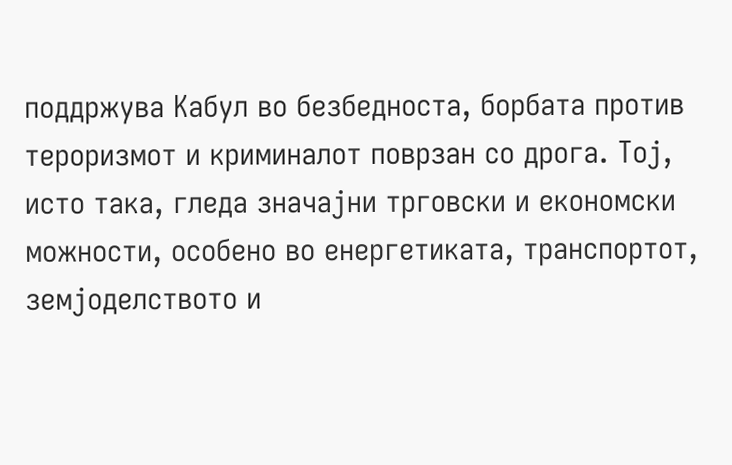поддржува Кабул во безбедноста, борбата против тероризмот и криминалот поврзан со дрога. Тој, исто така, гледа значајни трговски и економски можности, особено во енергетиката, транспортот, земјоделството и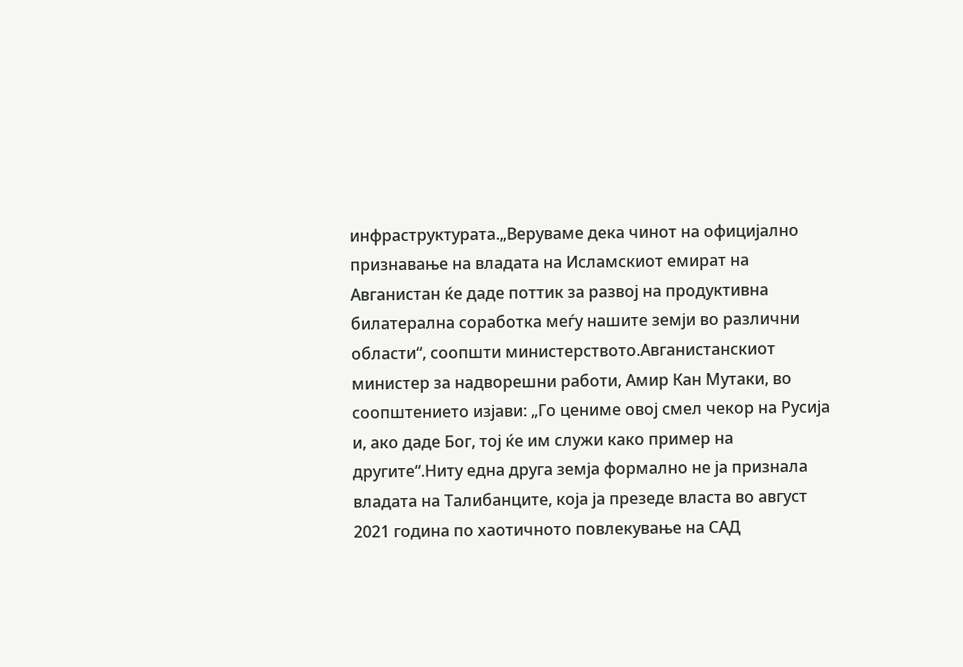инфраструктурата.„Веруваме дека чинот на официјално признавање на владата на Исламскиот емират на Авганистан ќе даде поттик за развој на продуктивна билатерална соработка меѓу нашите земји во различни области“, соопшти министерството.Авганистанскиот министер за надворешни работи, Амир Кан Мутаки, во соопштението изјави: „Го цениме овој смел чекор на Русија и, ако даде Бог, тој ќе им служи како пример на другите“.Ниту една друга земја формално не ја признала владата на Талибанците, која ја презеде власта во август 2021 година по хаотичното повлекување на САД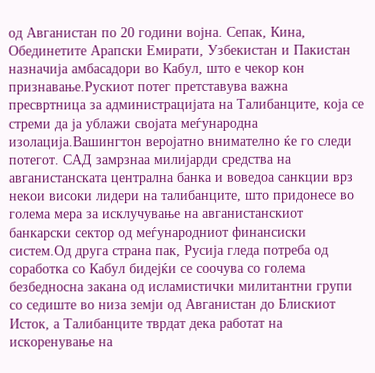од Авганистан по 20 години војна. Сепак, Кина, Обединетите Арапски Емирати, Узбекистан и Пакистан назначија амбасадори во Кабул, што е чекор кон признавање.Рускиот потег претставува важна пресвртница за администрацијата на Талибанците, која се стреми да ја ублажи својата меѓународна изолација.Вашингтон веројатно внимателно ќе го следи потегот. САД замрзнаа милијарди средства на авганистанската централна банка и воведоа санкции врз некои високи лидери на талибанците, што придонесе во голема мера за исклучување на авганистанскиот банкарски сектор од меѓународниот финансиски систем.Од друга страна пак, Русија гледа потреба од соработка со Кабул бидејќи се соочува со голема безбедносна закана од исламистички милитантни групи со седиште во низа земји од Авганистан до Блискиот Исток, а Талибанците тврдат дека работат на искоренување на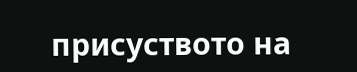присуството на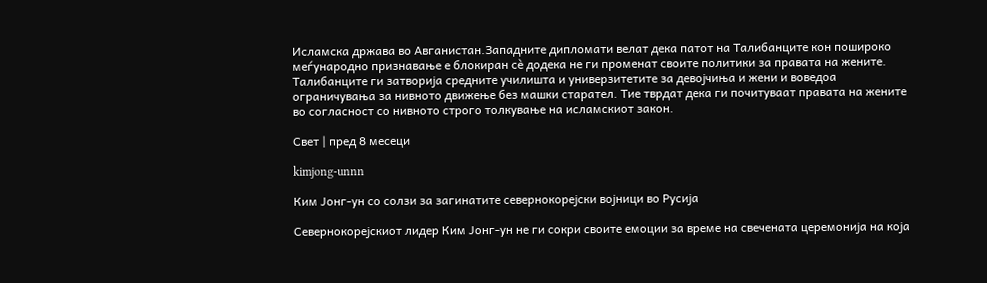Исламска држава во Авганистан.Западните дипломати велат дека патот на Талибанците кон пошироко меѓународно признавање е блокиран сè додека не ги променат своите политики за правата на жените. Талибанците ги затворија средните училишта и универзитетите за девојчиња и жени и воведоа ограничувања за нивното движење без машки старател. Тие тврдат дека ги почитуваат правата на жените во согласност со нивното строго толкување на исламскиот закон.

Свет | пред 8 месеци

kimjong-unnn

Ким Јонг-ун со солзи за загинатите севернокорејски војници во Русија

Севернокорејскиот лидер Ким Јонг-ун не ги сокри своите емоции за време на свечената церемонија на која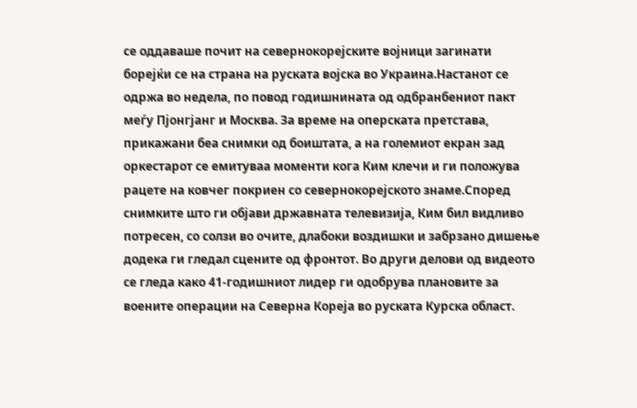се оддаваше почит на севернокорејските војници загинати борејќи се на страна на руската војска во Украина.Настанот се одржа во недела, по повод годишнината од одбранбениот пакт меѓу Пјонгјанг и Москва. За време на оперската претстава, прикажани беа снимки од боиштата, а на големиот екран зад оркестарот се емитуваа моменти кога Ким клечи и ги положува рацете на ковчег покриен со севернокорејското знаме.Според снимките што ги објави државната телевизија, Ким бил видливо потресен, со солзи во очите, длабоки воздишки и забрзано дишење додека ги гледал сцените од фронтот. Во други делови од видеото се гледа како 41-годишниот лидер ги одобрува плановите за воените операции на Северна Кореја во руската Курска област.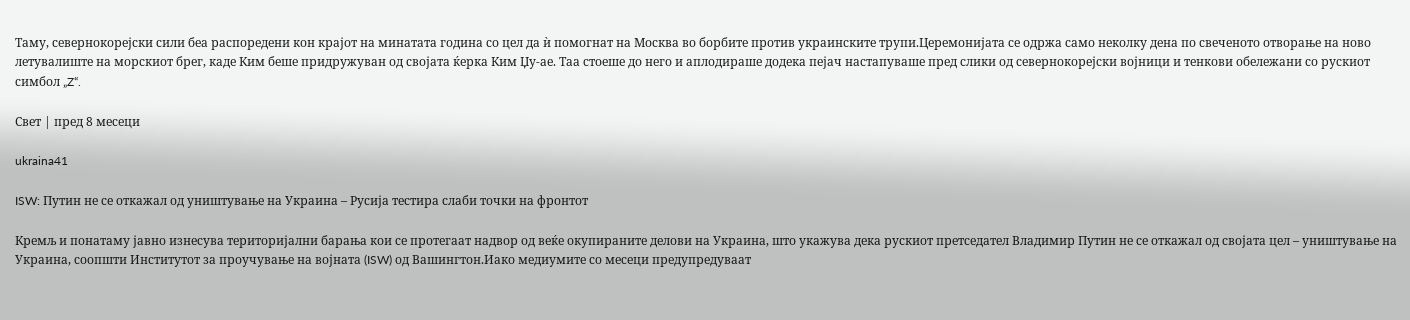Таму, севернокорејски сили беа распоредени кон крајот на минатата година со цел да ѝ помогнат на Москва во борбите против украинските трупи.Церемонијата се одржа само неколку дена по свеченото отворање на ново летувалиште на морскиот брег, каде Ким беше придружуван од својата ќерка Ким Џу-ае. Таа стоеше до него и аплодираше додека пејач настапуваше пред слики од севернокорејски војници и тенкови обележани со рускиот симбол „Z“.

Свет | пред 8 месеци

ukraina41

ISW: Путин не се откажал од уништување на Украина – Русија тестира слаби точки на фронтот

Кремљ и понатаму јавно изнесува територијални барања кои се протегаат надвор од веќе окупираните делови на Украина, што укажува дека рускиот претседател Владимир Путин не се откажал од својата цел – уништување на Украина, соопшти Институтот за проучување на војната (ISW) од Вашингтон.Иако медиумите со месеци предупредуваат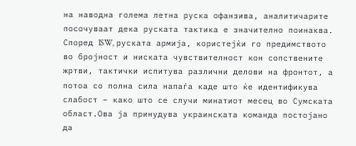на наводна голема летна руска офанзива, аналитичарите посочуваат дека руската тактика е значително поинаква. Според ISW, руската армија, користејќи го предимството во бројност и ниската чувствителност кон сопствените жртви, тактички испитува различни делови на фронтот, а потоа со полна сила напаѓа каде што ќе идентификува слабост – како што се случи минатиот месец во Сумската област.Ова ја принудува украинската команда постојано да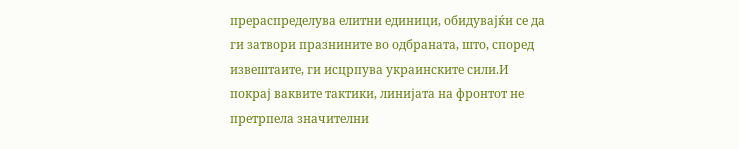прераспределува елитни единици, обидувајќи се да ги затвори празнините во одбраната, што, според извештаите, ги исцрпува украинските сили.И покрај ваквите тактики, линијата на фронтот не претрпела значителни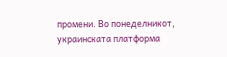промени. Во понеделникот, украинската платформа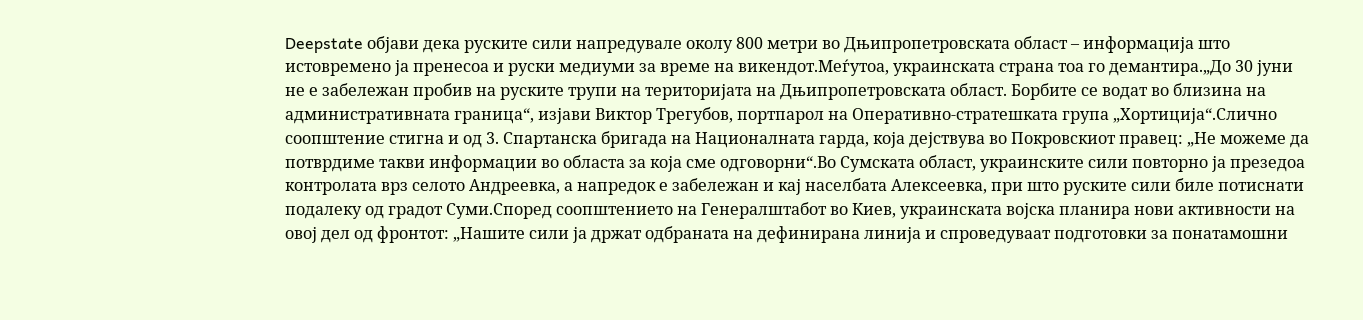Deepstate објави дека руските сили напредувале околу 800 метри во Дњипропетровската област – информација што истовремено ја пренесоа и руски медиуми за време на викендот.Меѓутоа, украинската страна тоа го демантира.„До 30 јуни не е забележан пробив на руските трупи на територијата на Дњипропетровската област. Борбите се водат во близина на административната граница“, изјави Виктор Трегубов, портпарол на Оперативно-стратешката група „Хортиција“.Слично соопштение стигна и од 3. Спартанска бригада на Националната гарда, која дејствува во Покровскиот правец: „Не можеме да потврдиме такви информации во областа за која сме одговорни“.Во Сумската област, украинските сили повторно ја презедоа контролата врз селото Андреевка, а напредок е забележан и кај населбата Алексеевка, при што руските сили биле потиснати подалеку од градот Суми.Според соопштението на Генералштабот во Киев, украинската војска планира нови активности на овој дел од фронтот: „Нашите сили ја држат одбраната на дефинирана линија и спроведуваат подготовки за понатамошни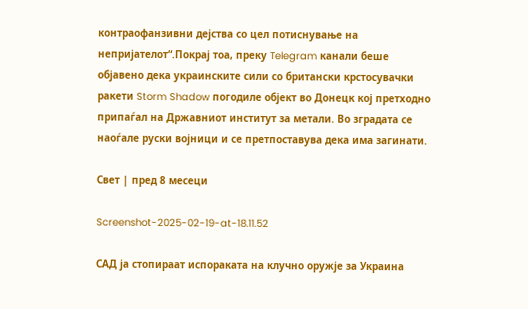контраофанзивни дејства со цел потиснување на непријателот“.Покрај тоа, преку Telegram канали беше објавено дека украинските сили со британски крстосувачки ракети Storm Shadow погодиле објект во Донецк кој претходно припаѓал на Државниот институт за метали. Во зградата се наоѓале руски војници и се претпоставува дека има загинати.

Свет | пред 8 месеци

Screenshot-2025-02-19-at-18.11.52

САД ја стопираат испораката на клучно оружје за Украина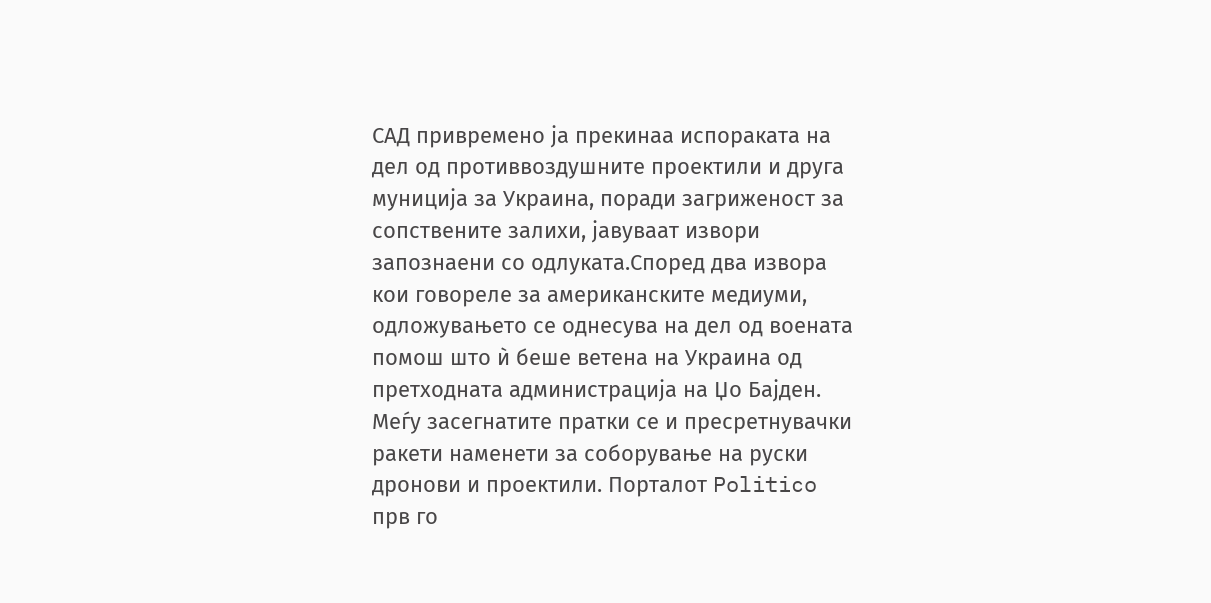САД привремено ја прекинаа испораката на дел од противвоздушните проектили и друга муниција за Украина, поради загриженост за сопствените залихи, јавуваат извори запознаени со одлуката.Според два извора кои говореле за американските медиуми, одложувањето се однесува на дел од воената помош што ѝ беше ветена на Украина од претходната администрација на Џо Бајден. Меѓу засегнатите пратки се и пресретнувачки ракети наменети за соборување на руски дронови и проектили. Порталот Politico прв го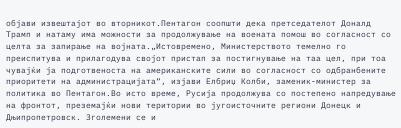објави извештајот во вторникот.Пентагон соопшти дека претседателот Доналд Трамп и натаму има можности за продолжување на воената помош во согласност со целта за запирање на војната.„Истовремено, Министерството темелно го преиспитува и прилагодува својот пристап за постигнување на таа цел, при тоа чувајќи ја подготвеноста на американските сили во согласност со одбранбените приоритети на администрацијата“, изјави Елбриџ Колби, заменик-министер за политика во Пентагон.Во исто време, Русија продолжува со постепено напредување на фронтот, преземајќи нови територии во југоисточните региони Донецк и Дњипропетровск. Зголемени се и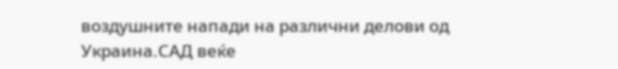воздушните напади на различни делови од Украина.САД веќе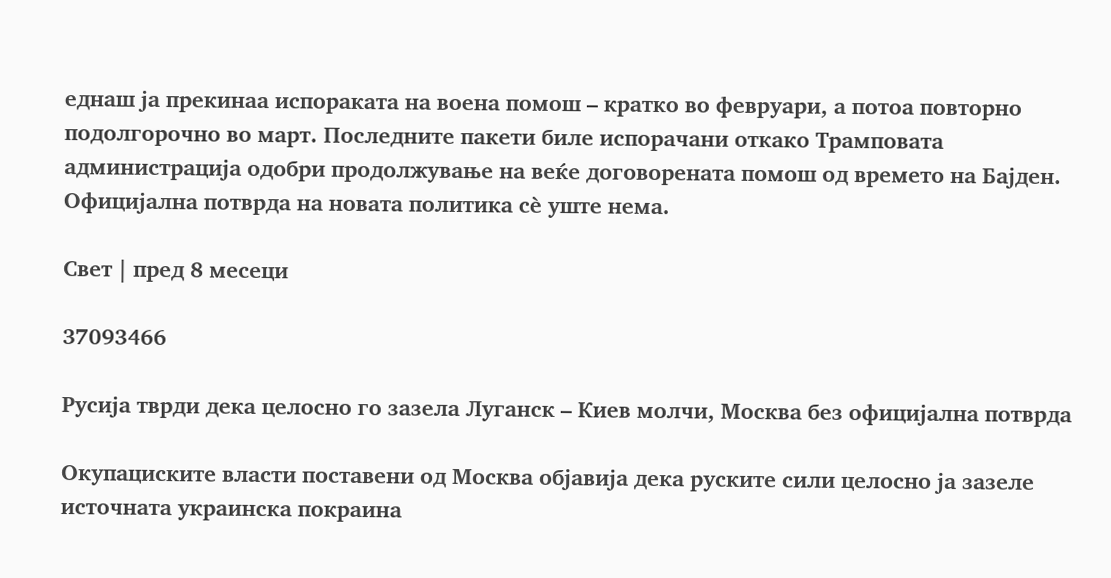еднаш ја прекинаа испораката на воена помош – кратко во февруари, а потоа повторно подолгорочно во март. Последните пакети биле испорачани откако Трамповата администрација одобри продолжување на веќе договорената помош од времето на Бајден. Официјална потврда на новата политика сè уште нема.

Свет | пред 8 месеци

37093466

Русија тврди дека целосно го зазела Луганск – Киев молчи, Москва без официјална потврда

Окупациските власти поставени од Москва објавија дека руските сили целосно ја зазеле источната украинска покраина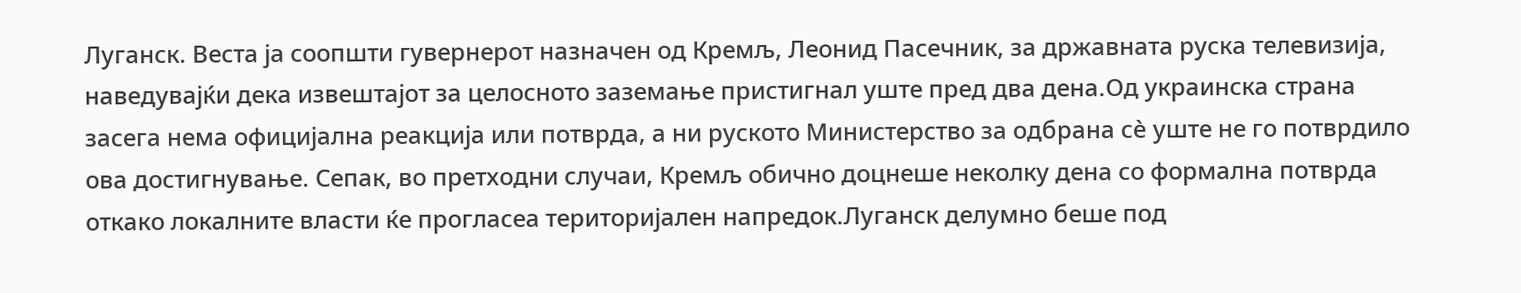Луганск. Веста ја соопшти гувернерот назначен од Кремљ, Леонид Пасечник, за државната руска телевизија, наведувајќи дека извештајот за целосното заземање пристигнал уште пред два дена.Од украинска страна засега нема официјална реакција или потврда, а ни руското Министерство за одбрана сè уште не го потврдило ова достигнување. Сепак, во претходни случаи, Кремљ обично доцнеше неколку дена со формална потврда откако локалните власти ќе прогласеа територијален напредок.Луганск делумно беше под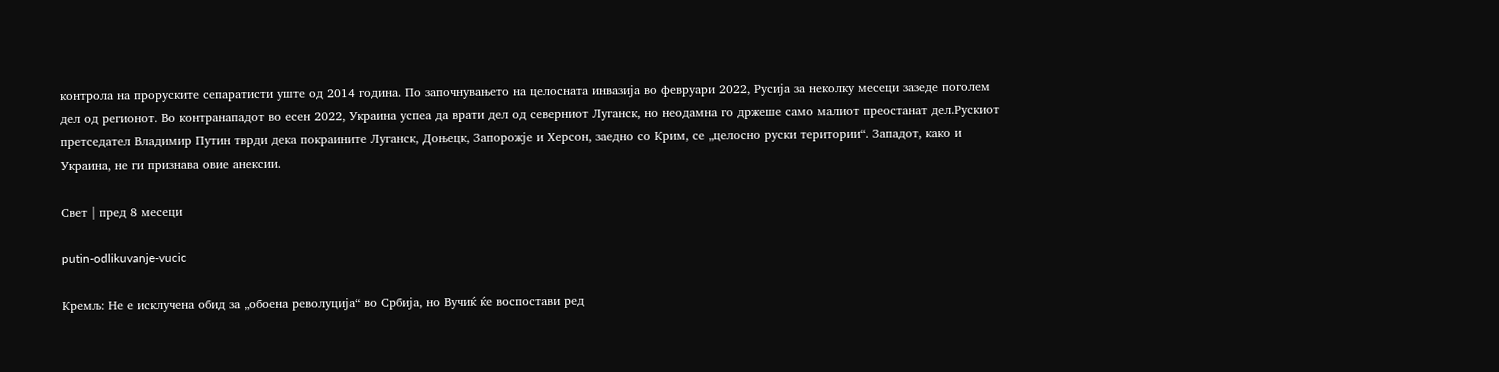контрола на проруските сепаратисти уште од 2014 година. По започнувањето на целосната инвазија во февруари 2022, Русија за неколку месеци зазеде поголем дел од регионот. Во контранападот во есен 2022, Украина успеа да врати дел од северниот Луганск, но неодамна го држеше само малиот преостанат дел.Рускиот претседател Владимир Путин тврди дека покраините Луганск, Доњецк, Запорожје и Херсон, заедно со Крим, се „целосно руски територии“. Западот, како и Украина, не ги признава овие анексии.

Свет | пред 8 месеци

putin-odlikuvanje-vucic

Кремљ: Не е исклучена обид за „обоена револуција“ во Србија, но Вучиќ ќе воспостави ред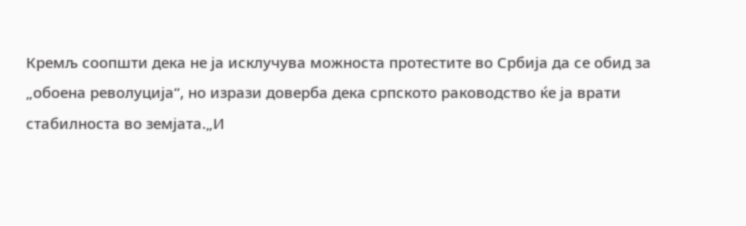Кремљ соопшти дека не ја исклучува можноста протестите во Србија да се обид за „обоена револуција“, но изрази доверба дека српското раководство ќе ја врати стабилноста во земјата.„И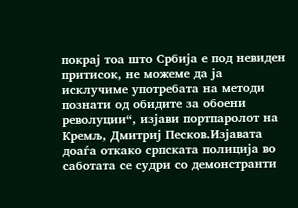покрај тоа што Србија е под невиден притисок, не можеме да ја исклучиме употребата на методи познати од обидите за обоени револуции“, изјави портпаролот на Кремљ, Дмитриј Песков.Изјавата доаѓа откако српската полиција во саботата се судри со демонстранти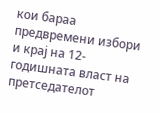кои бараа предвремени избори и крај на 12-годишната власт на претседателот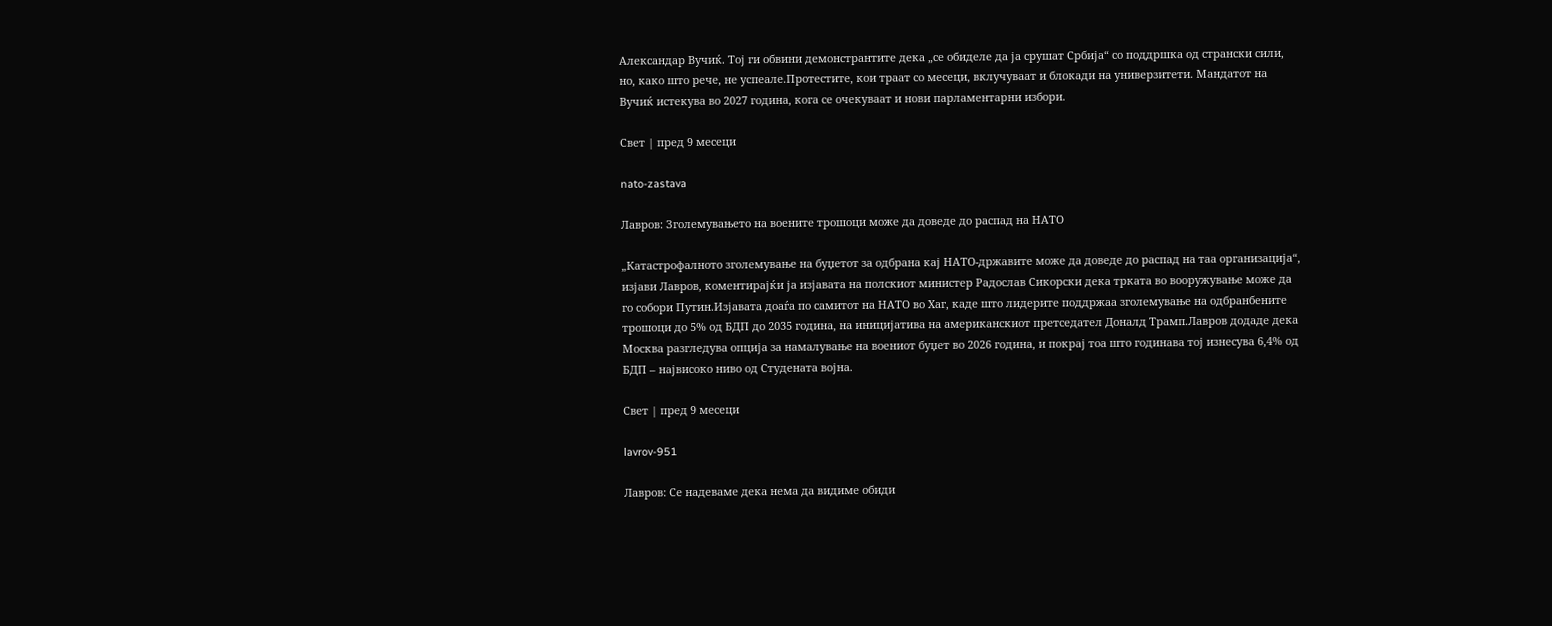Александар Вучиќ. Тој ги обвини демонстрантите дека „се обиделе да ја срушат Србија“ со поддршка од странски сили, но, како што рече, не успеале.Протестите, кои траат со месеци, вклучуваат и блокади на универзитети. Мандатот на Вучиќ истекува во 2027 година, кога се очекуваат и нови парламентарни избори.

Свет | пред 9 месеци

nato-zastava

Лавров: Зголемувањето на воените трошоци може да доведе до распад на НАТО

„Катастрофалното зголемување на буџетот за одбрана кај НАТО-државите може да доведе до распад на таа организација“, изјави Лавров, коментирајќи ја изјавата на полскиот министер Радослав Сикорски дека трката во вооружување може да го собори Путин.Изјавата доаѓа по самитот на НАТО во Хаг, каде што лидерите поддржаа зголемување на одбранбените трошоци до 5% од БДП до 2035 година, на иницијатива на американскиот претседател Доналд Трамп.Лавров додаде дека Москва разгледува опција за намалување на воениот буџет во 2026 година, и покрај тоа што годинава тој изнесува 6,4% од БДП – највисоко ниво од Студената војна.

Свет | пред 9 месеци

lavrov-951

Лавров: Се надеваме дека нема да видиме обиди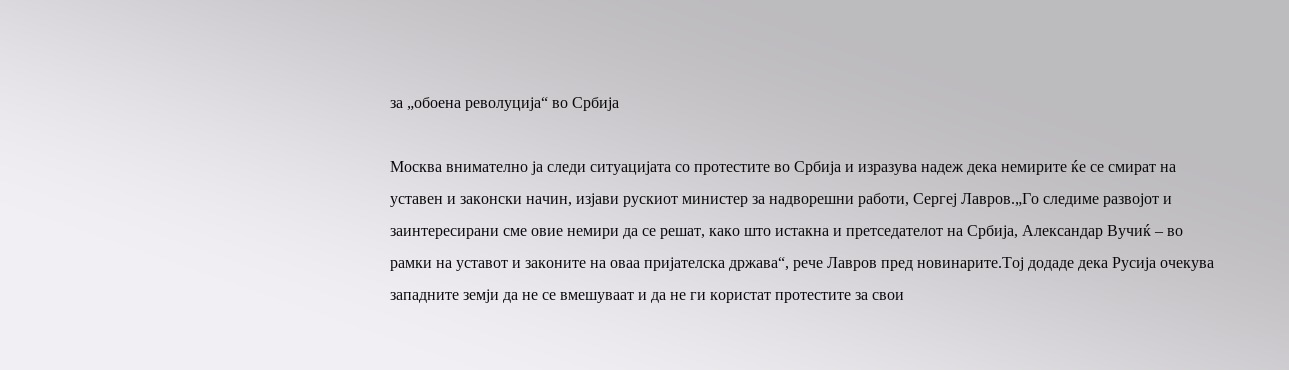за „обоена револуција“ во Србија

Москва внимателно ја следи ситуацијата со протестите во Србија и изразува надеж дека немирите ќе се смират на уставен и законски начин, изјави рускиот министер за надворешни работи, Сергеј Лавров.„Го следиме развојот и заинтересирани сме овие немири да се решат, како што истакна и претседателот на Србија, Александар Вучиќ – во рамки на уставот и законите на оваа пријателска држава“, рече Лавров пред новинарите.Тој додаде дека Русија очекува западните земји да не се вмешуваат и да не ги користат протестите за свои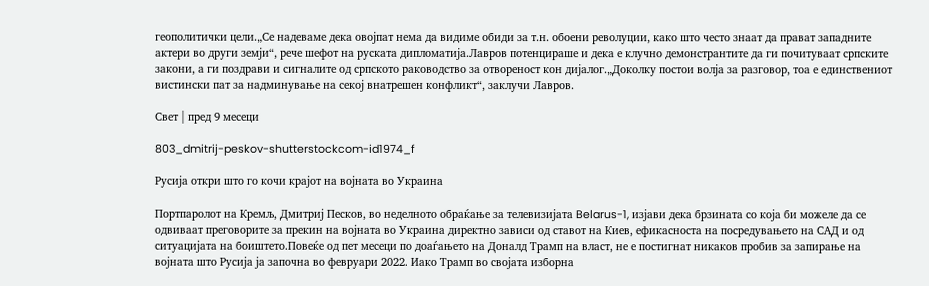геополитички цели.„Се надеваме дека овојпат нема да видиме обиди за т.н. обоени револуции, како што често знаат да прават западните актери во други земји“, рече шефот на руската дипломатија.Лавров потенцираше и дека е клучно демонстрантите да ги почитуваат српските закони, а ги поздрави и сигналите од српското раководство за отвореност кон дијалог.„Доколку постои волја за разговор, тоа е единствениот вистински пат за надминување на секој внатрешен конфликт“, заклучи Лавров.

Свет | пред 9 месеци

803_dmitrij-peskov-shutterstockcom-id1974_f

Русија откри што го кочи крајот на војната во Украина

Портпаролот на Кремљ, Дмитриј Песков, во неделното обраќање за телевизијата Belarus-1, изјави дека брзината со која би можеле да се одвиваат преговорите за прекин на војната во Украина директно зависи од ставот на Киев, ефикасноста на посредувањето на САД и од ситуацијата на боиштето.Повеќе од пет месеци по доаѓањето на Доналд Трамп на власт, не е постигнат никаков пробив за запирање на војната што Русија ја започна во февруари 2022. Иако Трамп во својата изборна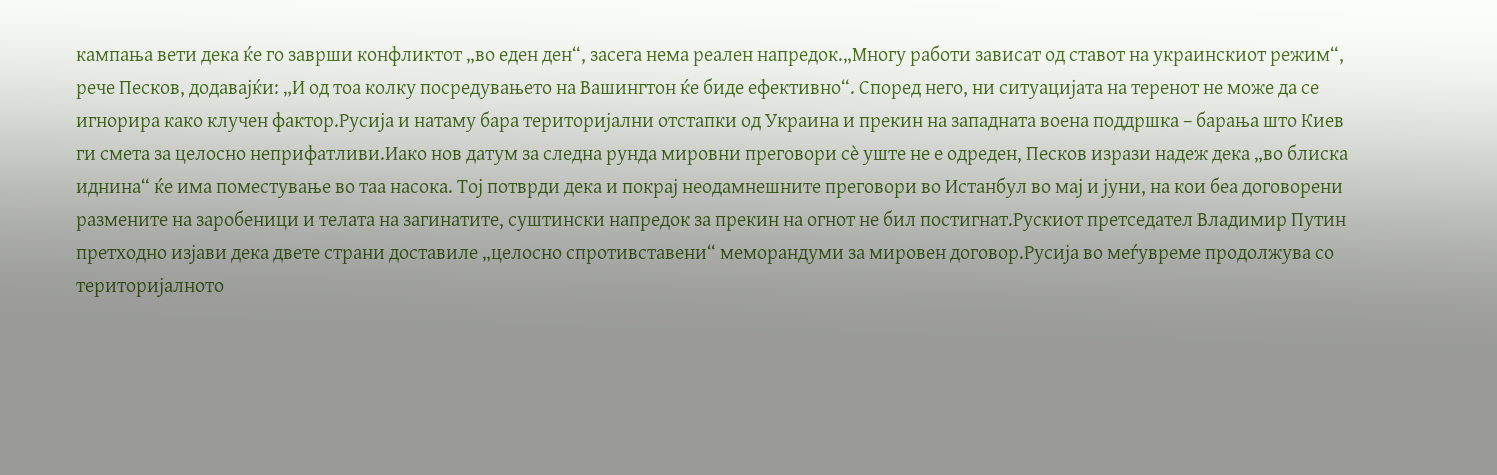кампања вети дека ќе го заврши конфликтот „во еден ден“, засега нема реален напредок.„Многу работи зависат од ставот на украинскиот режим“, рече Песков, додавајќи: „И од тоа колку посредувањето на Вашингтон ќе биде ефективно“. Според него, ни ситуацијата на теренот не може да се игнорира како клучен фактор.Русија и натаму бара територијални отстапки од Украина и прекин на западната воена поддршка – барања што Киев ги смета за целосно неприфатливи.Иако нов датум за следна рунда мировни преговори сè уште не е одреден, Песков изрази надеж дека „во блиска иднина“ ќе има поместување во таа насока. Тој потврди дека и покрај неодамнешните преговори во Истанбул во мај и јуни, на кои беа договорени размените на заробеници и телата на загинатите, суштински напредок за прекин на огнот не бил постигнат.Рускиот претседател Владимир Путин претходно изјави дека двете страни доставиле „целосно спротивставени“ меморандуми за мировен договор.Русија во меѓувреме продолжува со територијалното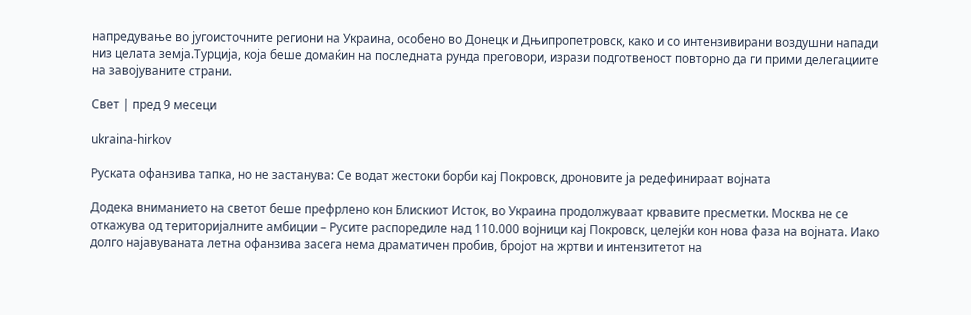напредување во југоисточните региони на Украина, особено во Донецк и Дњипропетровск, како и со интензивирани воздушни напади низ целата земја.Турција, која беше домаќин на последната рунда преговори, изрази подготвеност повторно да ги прими делегациите на завојуваните страни.

Свет | пред 9 месеци

ukraina-hirkov

Руската офанзива тапка, но не застанува: Се водат жестоки борби кај Покровск, дроновите ја редефинираат војната

Додека вниманието на светот беше префрлено кон Блискиот Исток, во Украина продолжуваат крвавите пресметки. Москва не се откажува од територијалните амбиции – Русите распоредиле над 110.000 војници кај Покровск, целејќи кон нова фаза на војната. Иако долго најавуваната летна офанзива засега нема драматичен пробив, бројот на жртви и интензитетот на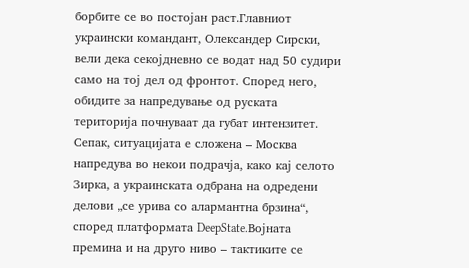борбите се во постојан раст.Главниот украински командант, Олександер Сирски, вели дека секојдневно се водат над 50 судири само на тој дел од фронтот. Според него, обидите за напредување од руската територија почнуваат да губат интензитет. Сепак, ситуацијата е сложена – Москва напредува во некои подрачја, како кај селото Зирка, а украинската одбрана на одредени делови „се урива со алармантна брзина“, според платформата DeepState.Војната премина и на друго ниво – тактиките се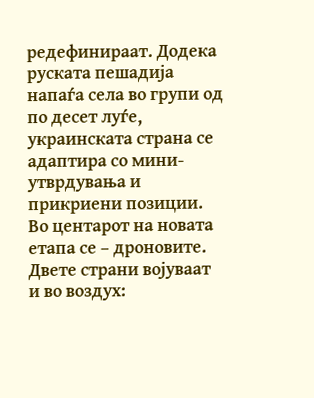редефинираат. Додека руската пешадија напаѓа села во групи од по десет луѓе, украинската страна се адаптира со мини-утврдувања и прикриени позиции. Во центарот на новата етапа се – дроновите. Двете страни војуваат и во воздух: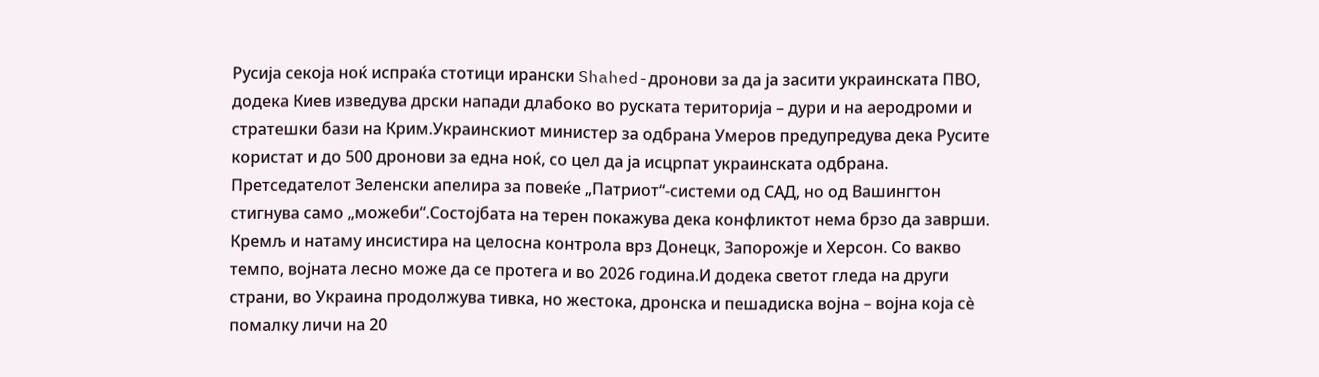Русија секоја ноќ испраќа стотици ирански Shahed-дронови за да ја засити украинската ПВО, додека Киев изведува дрски напади длабоко во руската територија – дури и на аеродроми и стратешки бази на Крим.Украинскиот министер за одбрана Умеров предупредува дека Русите користат и до 500 дронови за една ноќ, со цел да ја исцрпат украинската одбрана. Претседателот Зеленски апелира за повеќе „Патриот“-системи од САД, но од Вашингтон стигнува само „можеби“.Состојбата на терен покажува дека конфликтот нема брзо да заврши. Кремљ и натаму инсистира на целосна контрола врз Донецк, Запорожје и Херсон. Со вакво темпо, војната лесно може да се протега и во 2026 година.И додека светот гледа на други страни, во Украина продолжува тивка, но жестока, дронска и пешадиска војна – војна која сè помалку личи на 20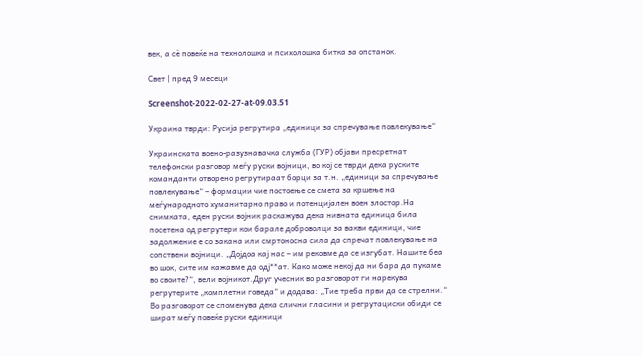век, а сè повеќе на технолошка и психолошка битка за опстанок.

Свет | пред 9 месеци

Screenshot-2022-02-27-at-09.03.51

Украина тврди: Русија регрутира „единици за спречување повлекување“

Украинската воено-разузнавачка служба (ГУР) објави пресретнат телефонски разговор меѓу руски војници, во кој се тврди дека руските команданти отворено регрутираат борци за т.н. „единици за спречување повлекување“ – формации чие постоење се смета за кршење на меѓународното хуманитарно право и потенцијален воен злостор.На снимката, еден руски војник раскажува дека нивната единица била посетена од регрутери кои барале доброволци за вакви единици, чие задолжение е со закана или смртоносна сила да спречат повлекување на сопствени војници. „Дојдоа кај нас – им рековме да се изгубат. Нашите беа во шок, сите им кажавме да одј**ат. Како може некој да ни бара да пукаме во своите?“, вели војникот.Друг учесник во разговорот ги нарекува регрутерите „комплетни говеда“ и додава: „Тие треба први да се стрелни.“ Во разговорот се споменува дека слични гласини и регрутациски обиди се шират меѓу повеќе руски единици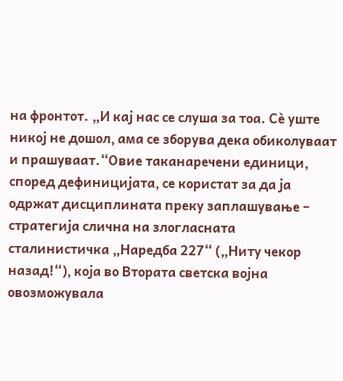на фронтот. „И кај нас се слуша за тоа. Сè уште никој не дошол, ама се зборува дека обиколуваат и прашуваат.“Овие таканаречени единици, според дефиницијата, се користат за да ја одржат дисциплината преку заплашување – стратегија слична на злогласната сталинистичка „Наредба 227“ („Ниту чекор назад!“), која во Втората светска војна овозможувала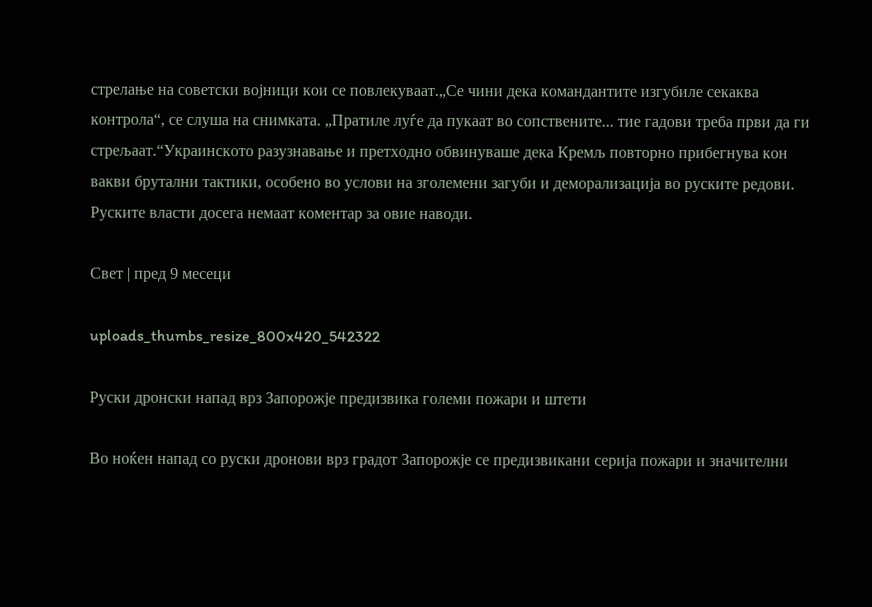стрелање на советски војници кои се повлекуваат.„Се чини дека командантите изгубиле секаква контрола“, се слуша на снимката. „Пратиле луѓе да пукаат во сопствените... тие гадови треба први да ги стрељаат.“Украинското разузнавање и претходно обвинуваше дека Кремљ повторно прибегнува кон вакви брутални тактики, особено во услови на зголемени загуби и деморализација во руските редови. Руските власти досега немаат коментар за овие наводи.

Свет | пред 9 месеци

uploads_thumbs_resize_800x420_542322

Руски дронски напад врз Запорожје предизвика големи пожари и штети

Во ноќен напад со руски дронови врз градот Запорожје се предизвикани серија пожари и значителни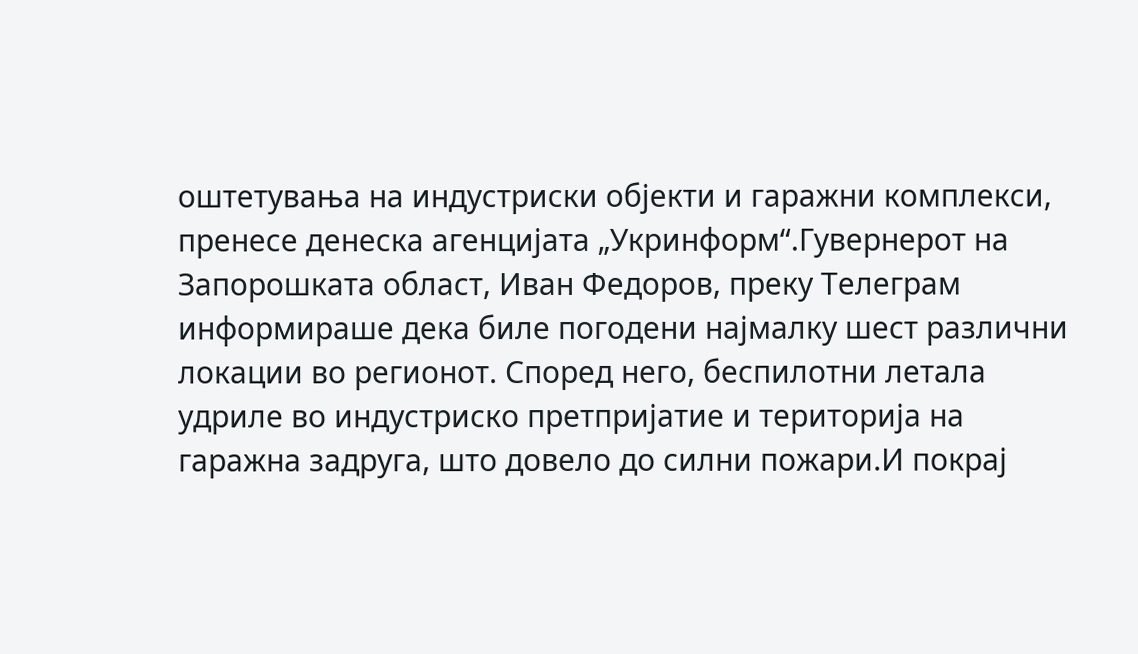оштетувања на индустриски објекти и гаражни комплекси, пренесе денеска агенцијата „Укринформ“.Гувернерот на Запорошката област, Иван Федоров, преку Телеграм информираше дека биле погодени најмалку шест различни локации во регионот. Според него, беспилотни летала удриле во индустриско претпријатие и територија на гаражна задруга, што довело до силни пожари.И покрај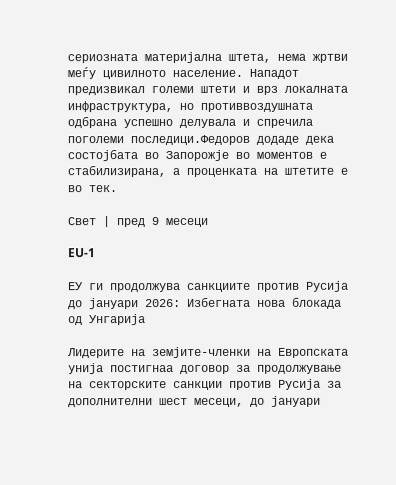сериозната материјална штета, нема жртви меѓу цивилното население. Нападот предизвикал големи штети и врз локалната инфраструктура, но противвоздушната одбрана успешно делувала и спречила поголеми последици.Федоров додаде дека состојбата во Запорожје во моментов е стабилизирана, а проценката на штетите е во тек.

Свет | пред 9 месеци

EU-1

ЕУ ги продолжува санкциите против Русија до јануари 2026: Избегната нова блокада од Унгарија

Лидерите на земјите-членки на Европската унија постигнаа договор за продолжување на секторските санкции против Русија за дополнителни шест месеци, до јануари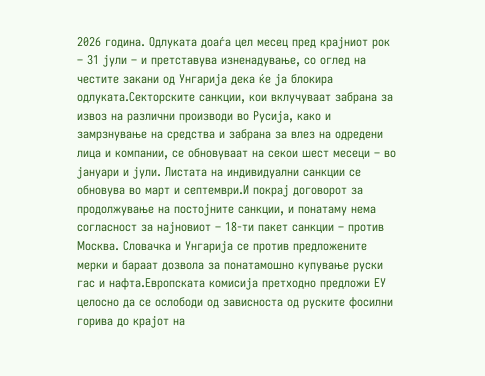2026 година. Одлуката доаѓа цел месец пред крајниот рок – 31 јули – и претставува изненадување, со оглед на честите закани од Унгарија дека ќе ја блокира одлуката.Секторските санкции, кои вклучуваат забрана за извоз на различни производи во Русија, како и замрзнување на средства и забрана за влез на одредени лица и компании, се обновуваат на секои шест месеци – во јануари и јули. Листата на индивидуални санкции се обновува во март и септември.И покрај договорот за продолжување на постојните санкции, и понатаму нема согласност за најновиот – 18-ти пакет санкции – против Москва. Словачка и Унгарија се против предложените мерки и бараат дозвола за понатамошно купување руски гас и нафта.Европската комисија претходно предложи ЕУ целосно да се ослободи од зависноста од руските фосилни горива до крајот на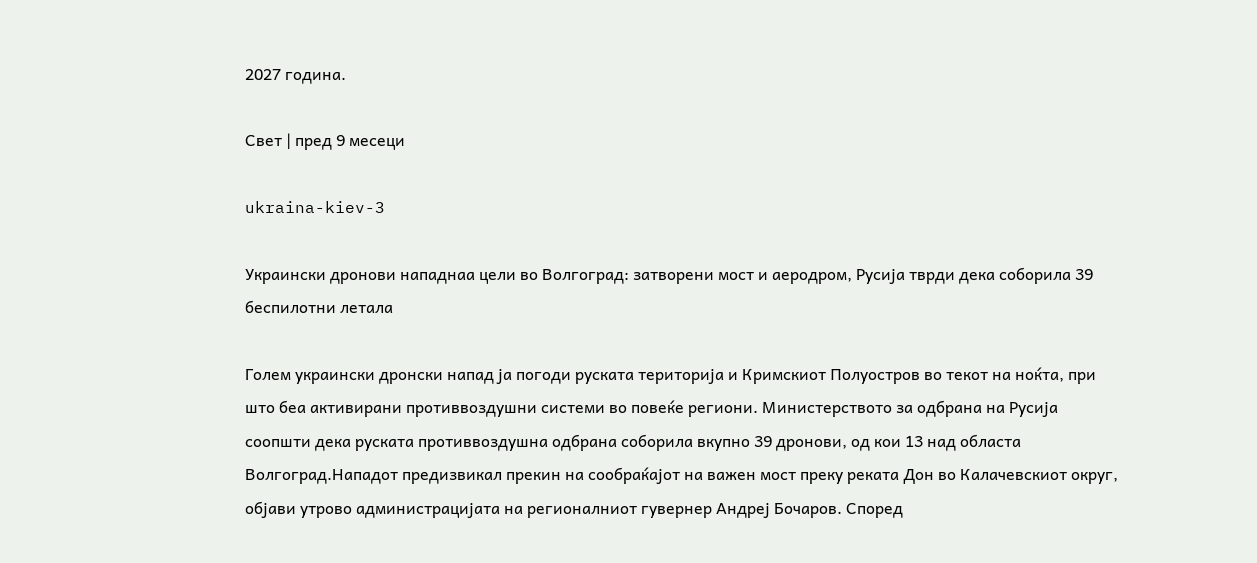2027 година.

Свет | пред 9 месеци

ukraina-kiev-3

Украински дронови нападнаа цели во Волгоград: затворени мост и аеродром, Русија тврди дека соборила 39 беспилотни летала

Голем украински дронски напад ја погоди руската територија и Кримскиот Полуостров во текот на ноќта, при што беа активирани противвоздушни системи во повеќе региони. Министерството за одбрана на Русија соопшти дека руската противвоздушна одбрана соборила вкупно 39 дронови, од кои 13 над областа Волгоград.Нападот предизвикал прекин на сообраќајот на важен мост преку реката Дон во Калачевскиот округ, објави утрово администрацијата на регионалниот гувернер Андреј Бочаров. Според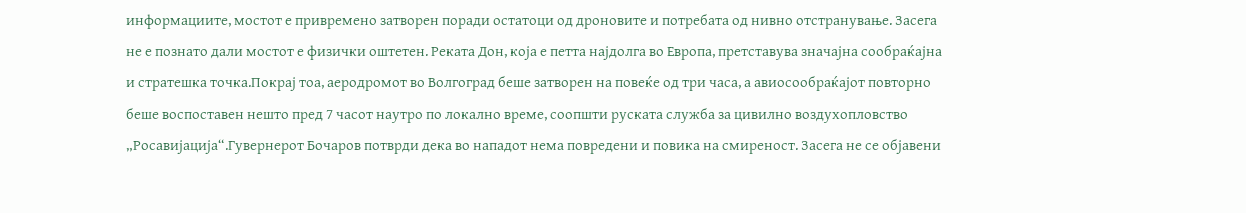информациите, мостот е привремено затворен поради остатоци од дроновите и потребата од нивно отстранување. Засега не е познато дали мостот е физички оштетен. Реката Дон, која е петта најдолга во Европа, претставува значајна сообраќајна и стратешка точка.Покрај тоа, аеродромот во Волгоград беше затворен на повеќе од три часа, а авиосообраќајот повторно беше воспоставен нешто пред 7 часот наутро по локално време, соопшти руската служба за цивилно воздухопловство „Росавијација“.Гувернерот Бочаров потврди дека во нападот нема повредени и повика на смиреност. Засега не се објавени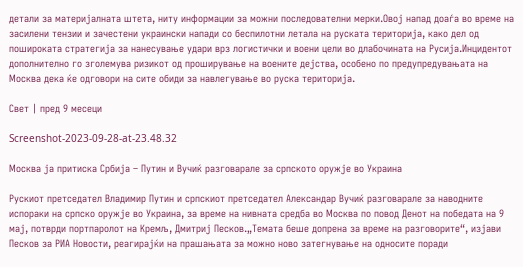детали за материјалната штета, ниту информации за можни последователни мерки.Овој напад доаѓа во време на засилени тензии и зачестени украински напади со беспилотни летала на руската територија, како дел од пошироката стратегија за нанесување удари врз логистички и воени цели во длабочината на Русија.Инцидентот дополнително го зголемува ризикот од проширување на воените дејства, особено по предупредувањата на Москва дека ќе одговори на сите обиди за навлегување во руска територија.

Свет | пред 9 месеци

Screenshot-2023-09-28-at-23.48.32

Москва ја притиска Србија – Путин и Вучиќ разговарале за српското оружје во Украина

Рускиот претседател Владимир Путин и српскиот претседател Александар Вучиќ разговарале за наводните испораки на српско оружје во Украина, за време на нивната средба во Москва по повод Денот на победата на 9 мај, потврди портпаролот на Кремљ, Дмитриј Песков.„Темата беше допрена за време на разговорите“, изјави Песков за РИА Новости, реагирајќи на прашањата за можно ново затегнување на односите поради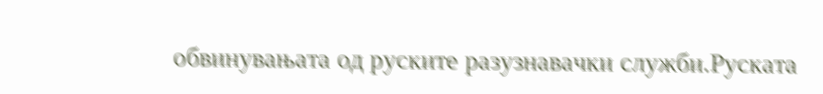обвинувањата од руските разузнавачки служби.Руската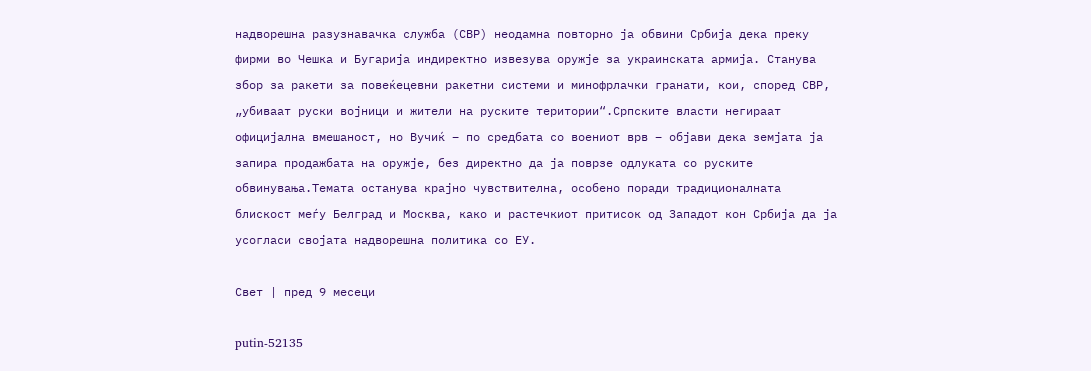надворешна разузнавачка служба (СВР) неодамна повторно ја обвини Србија дека преку фирми во Чешка и Бугарија индиректно извезува оружје за украинската армија. Станува збор за ракети за повеќецевни ракетни системи и минофрлачки гранати, кои, според СВР, „убиваат руски војници и жители на руските територии“.Српските власти негираат официјална вмешаност, но Вучиќ – по средбата со воениот врв – објави дека земјата ја запира продажбата на оружје, без директно да ја поврзе одлуката со руските обвинувања.Темата останува крајно чувствителна, особено поради традиционалната блискост меѓу Белград и Москва, како и растечкиот притисок од Западот кон Србија да ја усогласи својата надворешна политика со ЕУ.

Свет | пред 9 месеци

putin-52135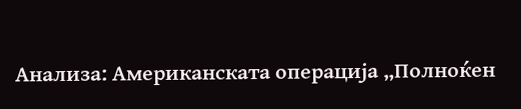Анализа: Американската операција „Полноќен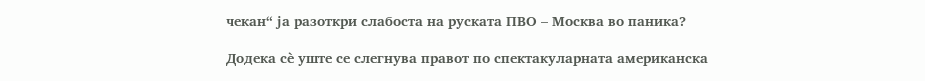чекан“ ја разоткри слабоста на руската ПВО – Москва во паника?

Додека сè уште се слегнува правот по спектакуларната американска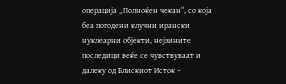операција „Полноќен чекан“, со која беа погодени клучни ирански нуклеарни објекти, нејзините последици веќе се чувствуваат и далеку од Блискиот Исток –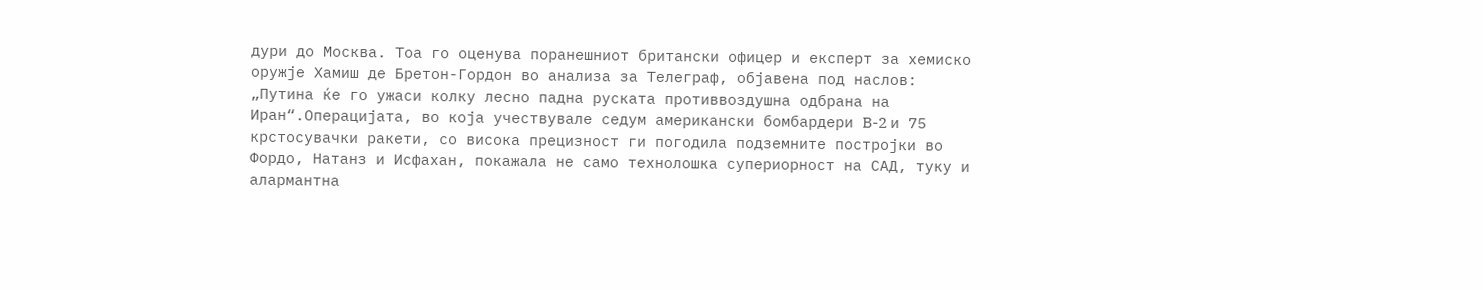дури до Москва. Тоа го оценува поранешниот британски офицер и експерт за хемиско оружје Хамиш де Бретон-Гордон во анализа за Телеграф, објавена под наслов: „Путина ќе го ужаси колку лесно падна руската противвоздушна одбрана на Иран“.Операцијата, во која учествувале седум американски бомбардери B-2 и 75 крстосувачки ракети, со висока прецизност ги погодила подземните постројки во Фордо, Натанз и Исфахан, покажала не само технолошка супериорност на САД, туку и алармантна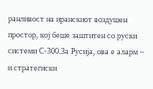ранливост на иранскиот воздушен простор, кој беше заштитен со руски системи С-300.За Русија, ова е аларм – и стратегиски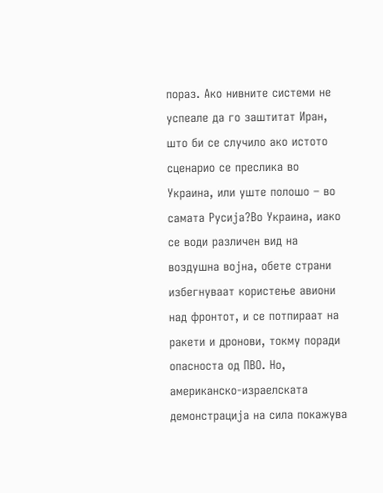пораз. Ако нивните системи не успеале да го заштитат Иран, што би се случило ако истото сценарио се преслика во Украина, или уште полошо – во самата Русија?Во Украина, иако се води различен вид на воздушна војна, обете страни избегнуваат користење авиони над фронтот, и се потпираат на ракети и дронови, токму поради опасноста од ПВО. Но, американско-израелската демонстрација на сила покажува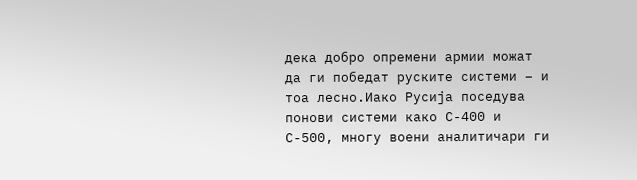дека добро опремени армии можат да ги победат руските системи – и тоа лесно.Иако Русија поседува понови системи како С-400 и С-500, многу воени аналитичари ги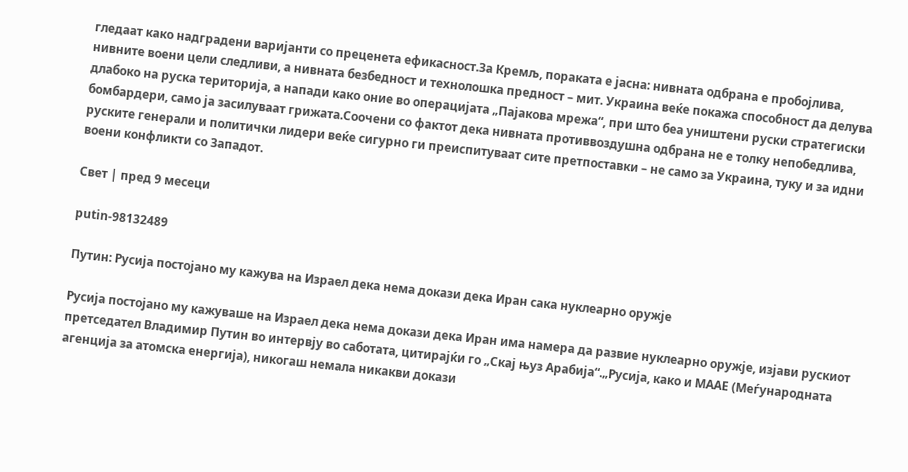гледаат како надградени варијанти со преценета ефикасност.За Кремљ, пораката е јасна: нивната одбрана е пробојлива, нивните воени цели следливи, а нивната безбедност и технолошка предност – мит. Украина веќе покажа способност да делува длабоко на руска територија, а напади како оние во операцијата „Пајакова мрежа“, при што беа уништени руски стратегиски бомбардери, само ја засилуваат грижата.Соочени со фактот дека нивната противвоздушна одбрана не е толку непобедлива, руските генерали и политички лидери веќе сигурно ги преиспитуваат сите претпоставки – не само за Украина, туку и за идни воени конфликти со Западот.

Свет | пред 9 месеци

putin-98132489

Путин: Русија постојано му кажува на Израел дека нема докази дека Иран сака нуклеарно оружје

Русија постојано му кажуваше на Израел дека нема докази дека Иран има намера да развие нуклеарно оружје, изјави рускиот претседател Владимир Путин во интервју во саботата, цитирајќи го „Скај њуз Арабија“.„Русија, како и МААЕ (Меѓународната агенција за атомска енергија), никогаш немала никакви докази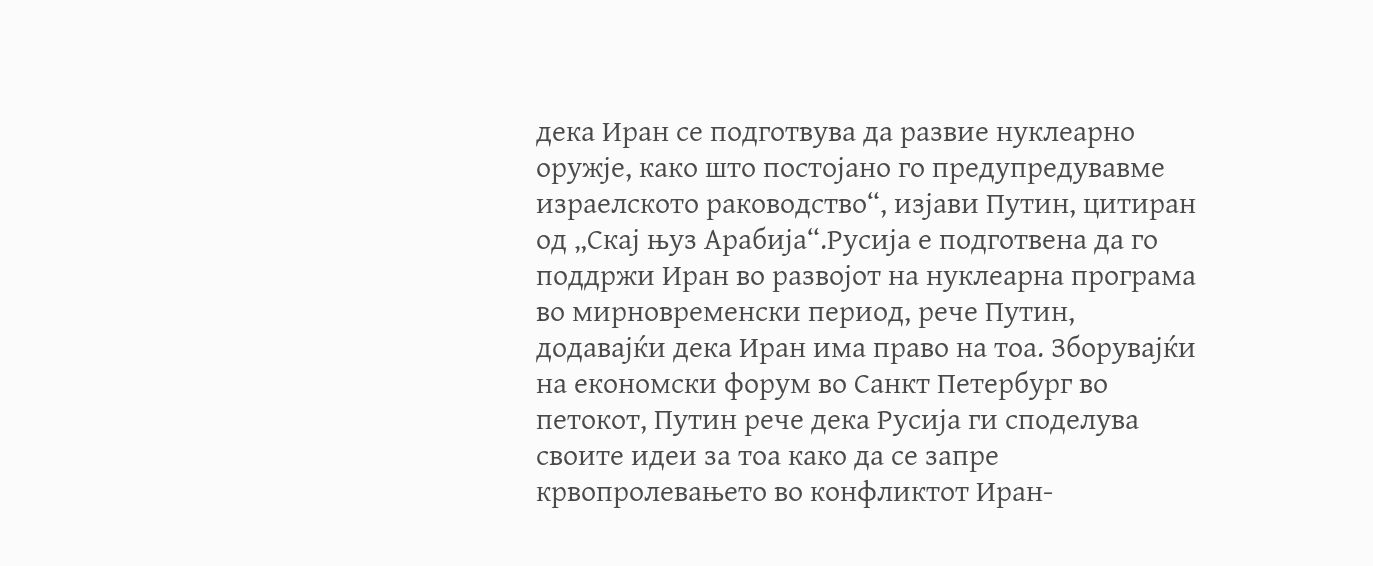дека Иран се подготвува да развие нуклеарно оружје, како што постојано го предупредувавме израелското раководство“, изјави Путин, цитиран од „Скај њуз Арабија“.Русија е подготвена да го поддржи Иран во развојот на нуклеарна програма во мирновременски период, рече Путин, додавајќи дека Иран има право на тоа. Зборувајќи на економски форум во Санкт Петербург во петокот, Путин рече дека Русија ги споделува своите идеи за тоа како да се запре крвопролевањето во конфликтот Иран-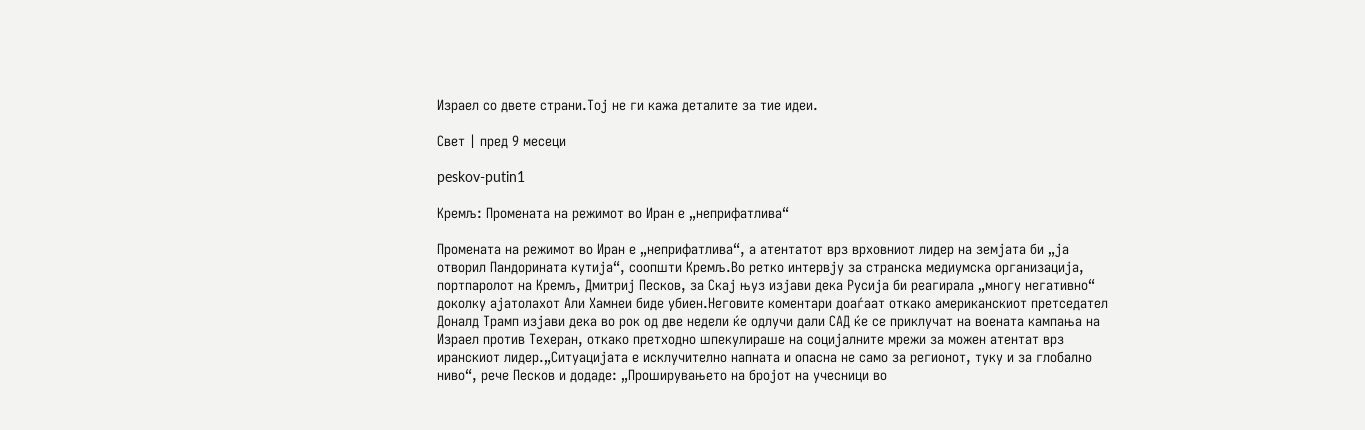Израел со двете страни.Тој не ги кажа деталите за тие идеи.

Свет | пред 9 месеци

peskov-putin1

Кремљ: Промената на режимот во Иран е „неприфатлива“

Промената на режимот во Иран е „неприфатлива“, а атентатот врз врховниот лидер на земјата би „ја отворил Пандорината кутија“, соопшти Кремљ.Во ретко интервју за странска медиумска организација, портпаролот на Кремљ, Дмитриј Песков, за Скај њуз изјави дека Русија би реагирала „многу негативно“ доколку ајатолахот Али Хамнеи биде убиен.Неговите коментари доаѓаат откако американскиот претседател Доналд Трамп изјави дека во рок од две недели ќе одлучи дали САД ќе се приклучат на воената кампања на Израел против Техеран, откако претходно шпекулираше на социјалните мрежи за можен атентат врз иранскиот лидер.„Ситуацијата е исклучително напната и опасна не само за регионот, туку и за глобално ниво“, рече Песков и додаде: „Проширувањето на бројот на учесници во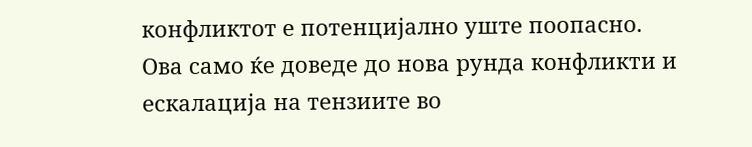конфликтот е потенцијално уште поопасно. Ова само ќе доведе до нова рунда конфликти и ескалација на тензиите во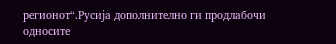регионот“.Русија дополнително ги продлабочи односите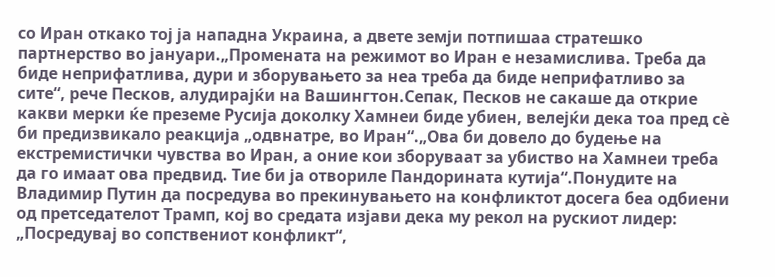со Иран откако тој ја нападна Украина, а двете земји потпишаа стратешко партнерство во јануари.„Промената на режимот во Иран е незамислива. Треба да биде неприфатлива, дури и зборувањето за неа треба да биде неприфатливо за сите“, рече Песков, алудирајќи на Вашингтон.Сепак, Песков не сакаше да открие какви мерки ќе преземе Русија доколку Хамнеи биде убиен, велејќи дека тоа пред сè би предизвикало реакција „одвнатре, во Иран“.„Ова би довело до будење на екстремистички чувства во Иран, а оние кои зборуваат за убиство на Хамнеи треба да го имаат ова предвид. Тие би ја отвориле Пандорината кутија“.Понудите на Владимир Путин да посредува во прекинувањето на конфликтот досега беа одбиени од претседателот Трамп, кој во средата изјави дека му рекол на рускиот лидер: „Посредувај во сопствениот конфликт“,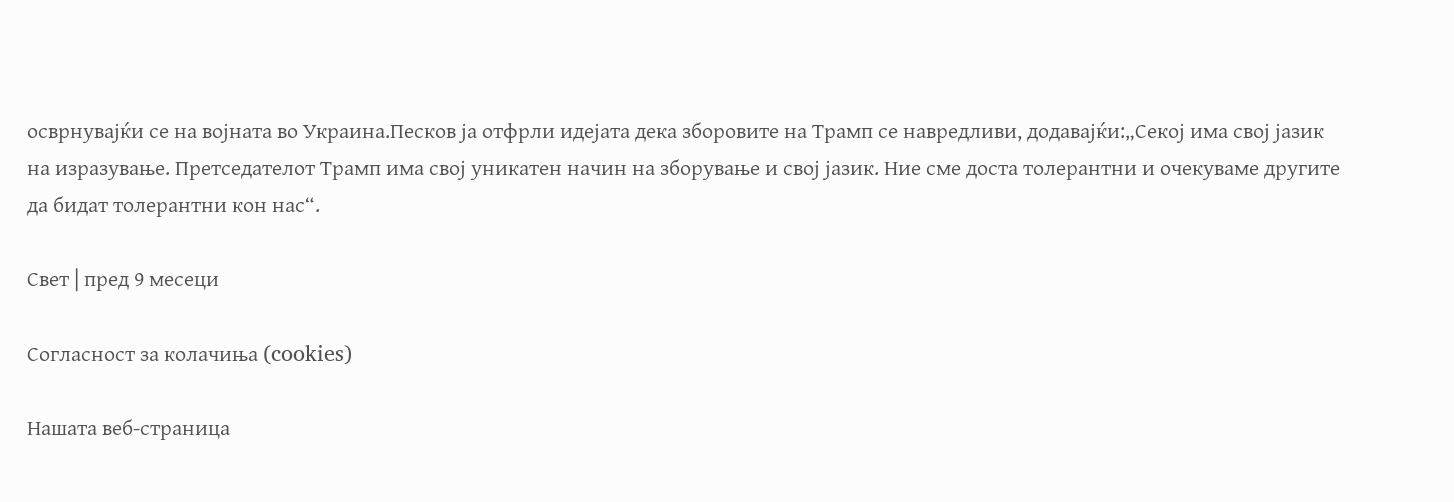осврнувајќи се на војната во Украина.Песков ја отфрли идејата дека зборовите на Трамп се навредливи, додавајќи:„Секој има свој јазик на изразување. Претседателот Трамп има свој уникатен начин на зборување и свој јазик. Ние сме доста толерантни и очекуваме другите да бидат толерантни кон нас“.

Свет | пред 9 месеци

Согласност за колачиња (cookies)

Нашата веб-страница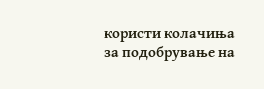користи колачиња за подобрување на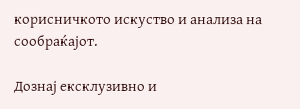корисничкото искуство и анализа на сообраќајот.

Дознај ексклузивно и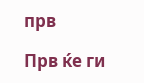прв

Прв ќе ги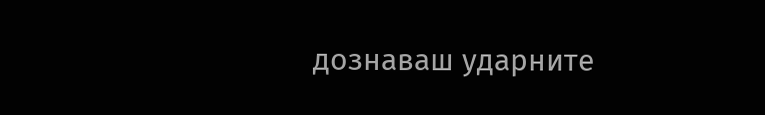дознаваш ударните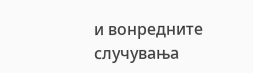и вонредните случувања